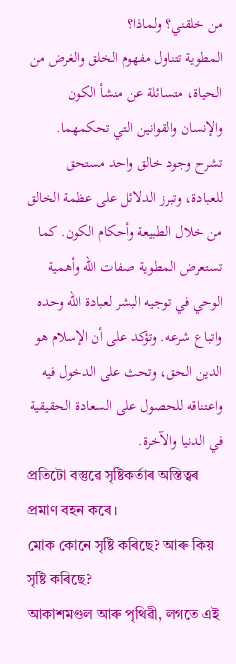من خلقني؟ ولماذا؟
المطوية تتناول مفهوم الخلق والغرض من الحياة، متسائلة عن منشأ الكون والإنسان والقوانين التي تحكمهما. تشرح وجود خالق واحد مستحق للعبادة، وتبرز الدلائل على عظمة الخالق من خلال الطبيعة وأحكام الكون. كما تستعرض المطوية صفات الله وأهمية الوحي في توجيه البشر لعبادة الله وحده واتباع شرعه. وتؤكد على أن الإسلام هو الدين الحق، وتحث على الدخول فيه واعتناقه للحصول على السعادة الحقيقية في الدنيا والآخرة.
প্ৰতিটো বস্তুৱে সৃষ্টিকৰ্তাৰ অস্তিত্বৰ প্ৰমাণ বহন কৰে।
মোক কোনে সৃষ্টি কৰিছে? আৰু কিয় সৃষ্টি কৰিছে?
আকাশমণ্ডল আৰু পৃথিৱী, লগতে এই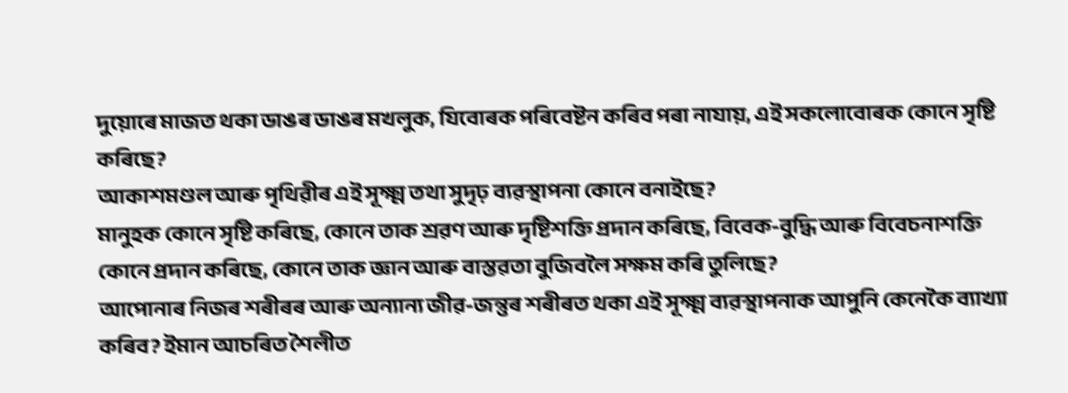দুয়োৰে মাজত থকা ডাঙৰ ডাঙৰ মখলুক, যিবোৰক পৰিবেষ্টন কৰিব পৰা নাযায়, এই সকলোবোৰক কোনে সৃষ্টি কৰিছে?
আকাশমণ্ডল আৰু পৃথিৱীৰ এই সূক্ষ্ম তথা সুদৃঢ় ব্যৱস্থাপনা কোনে বনাইছে?
মানুহক কোনে সৃষ্টি কৰিছে, কোনে তাক শ্ৰৱণ আৰু দৃষ্টিশক্তি প্ৰদান কৰিছে, বিবেক-বুদ্ধি আৰু বিবেচনাশক্তি কোনে প্ৰদান কৰিছে, কোনে তাক জ্ঞান আৰু বাস্তৱতা বুজিবলৈ সক্ষম কৰি তুলিছে?
আপোনাৰ নিজৰ শৰীৰৰ আৰু অন্যান্য জীৱ-জন্তুৰ শৰীৰত থকা এই সূক্ষ্ম ব্যৱস্থাপনাক আপুনি কেনেকৈ ব্যাখ্যা কৰিব? ইমান আচৰিত শৈলীত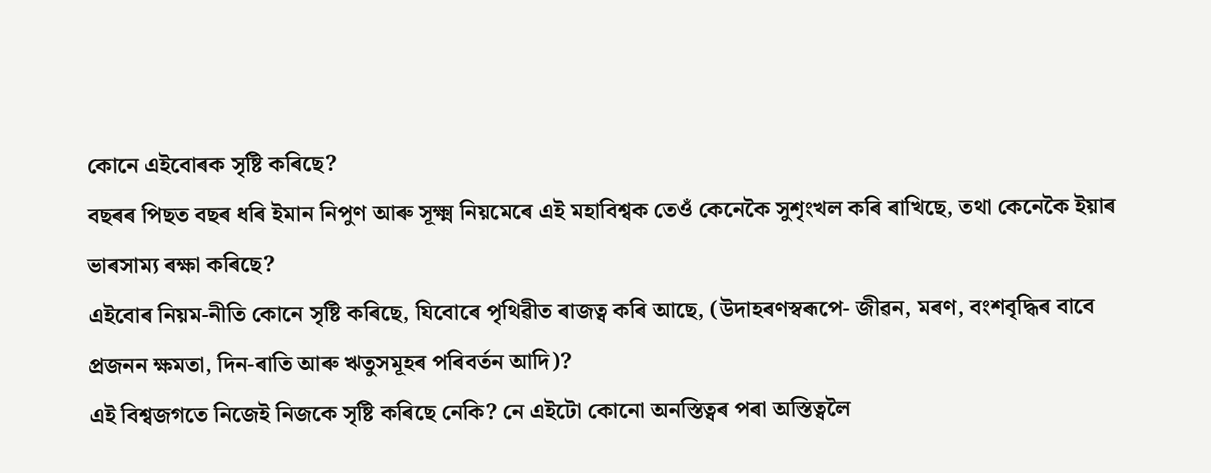কোনে এইবোৰক সৃষ্টি কৰিছে?
বছৰৰ পিছত বছৰ ধৰি ইমান নিপুণ আৰু সূক্ষ্ম নিয়মেৰে এই মহাবিশ্বক তেওঁ কেনেকৈ সুশৃংখল কৰি ৰাখিছে, তথা কেনেকৈ ইয়াৰ ভাৰসাম্য ৰক্ষা কৰিছে?
এইবোৰ নিয়ম-নীতি কোনে সৃষ্টি কৰিছে, যিবোৰে পৃথিৱীত ৰাজত্ব কৰি আছে, (উদাহৰণস্বৰূপে- জীৱন, মৰণ, বংশবৃদ্ধিৰ বাবে প্ৰজনন ক্ষমতা, দিন-ৰাতি আৰু ঋতুসমূহৰ পৰিবৰ্তন আদি)?
এই বিশ্বজগতে নিজেই নিজকে সৃষ্টি কৰিছে নেকি? নে এইটো কোনো অনস্তিত্বৰ পৰা অস্তিত্বলৈ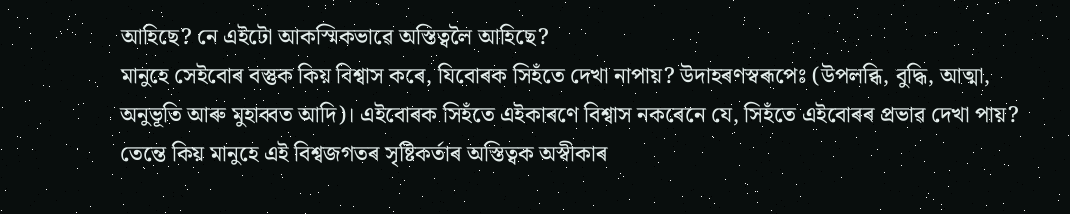আহিছে? নে এইটো আকস্মিকভাৱে অস্তিত্বলৈ আহিছে?
মানুহে সেইবোৰ বস্তুক কিয় বিশ্বাস কৰে, যিবোৰক সিহঁতে দেখা নাপায়? উদাহৰণস্বৰূপেঃ (উপলব্ধি, বুদ্ধি, আত্মা, অনুভূতি আৰু মুহাব্বত আদি)। এইবোৰক সিহঁতে এইকাৰণে বিশ্বাস নকৰেনে যে, সিহঁতে এইবোৰৰ প্ৰভাৱ দেখা পায়? তেন্তে কিয় মানুহে এই বিশ্বজগতৰ সৃষ্টিকৰ্তাৰ অস্তিত্বক অস্বীকাৰ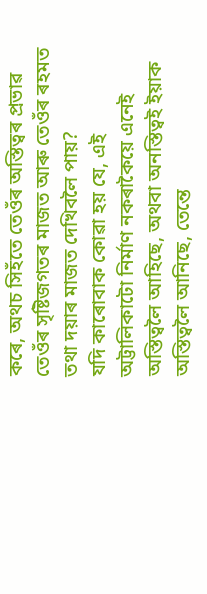কৰে, অথচ সিহঁতে তেওঁৰ অস্তিত্বৰ প্ৰভাৱ তেওঁৰ সৃষ্টিজগতৰ মাজত আৰু তেওঁৰ ৰহমত তথা দয়াৰ মাজত দেখিবলৈ পায়?
যদি কাৰোবাক কোৱা হয় যে, এই অট্টালিকাটো নিৰ্মাণ নকৰাকৈয়ে এনেই অস্তিত্বলৈ আহিছে, অথবা অনস্তিত্বই ইয়াক অস্তিত্বলৈ আনিছে, তেন্তে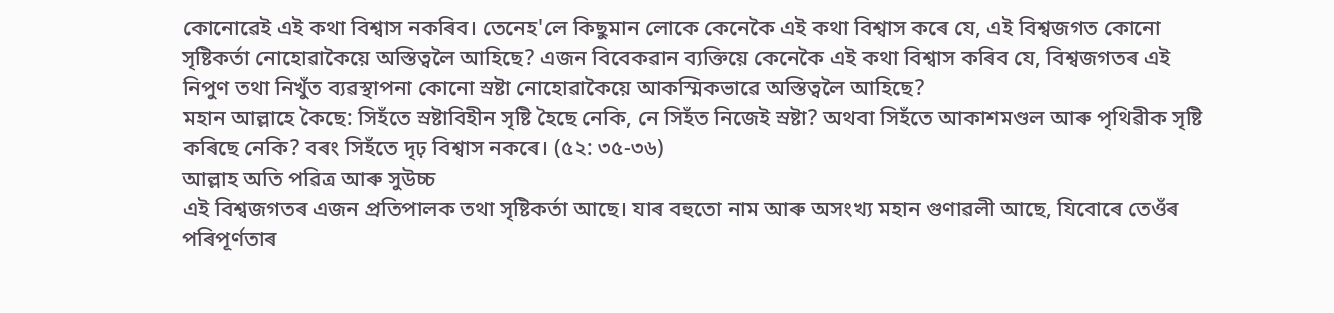কোনোৱেই এই কথা বিশ্বাস নকৰিব। তেনেহ'লে কিছুমান লোকে কেনেকৈ এই কথা বিশ্বাস কৰে যে, এই বিশ্বজগত কোনো সৃষ্টিকৰ্তা নোহোৱাকৈয়ে অস্তিত্বলৈ আহিছে? এজন বিবেকৱান ব্যক্তিয়ে কেনেকৈ এই কথা বিশ্বাস কৰিব যে, বিশ্বজগতৰ এই নিপুণ তথা নিখুঁত ব্যৱস্থাপনা কোনো স্ৰষ্টা নোহোৱাকৈয়ে আকস্মিকভাৱে অস্তিত্বলৈ আহিছে?
মহান আল্লাহে কৈছে: সিহঁতে স্ৰষ্টাবিহীন সৃষ্টি হৈছে নেকি, নে সিহঁত নিজেই স্ৰষ্টা? অথবা সিহঁতে আকাশমণ্ডল আৰু পৃথিৱীক সৃষ্টি কৰিছে নেকি? বৰং সিহঁতে দৃঢ় বিশ্বাস নকৰে। (৫২: ৩৫-৩৬)
আল্লাহ অতি পৱিত্ৰ আৰু সুউচ্চ
এই বিশ্বজগতৰ এজন প্ৰতিপালক তথা সৃষ্টিকৰ্তা আছে। যাৰ বহুতো নাম আৰু অসংখ্য মহান গুণাৱলী আছে, যিবোৰে তেওঁৰ পৰিপূৰ্ণতাৰ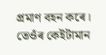প্ৰমাণ বহন কৰে। তেওঁৰ কেইটামান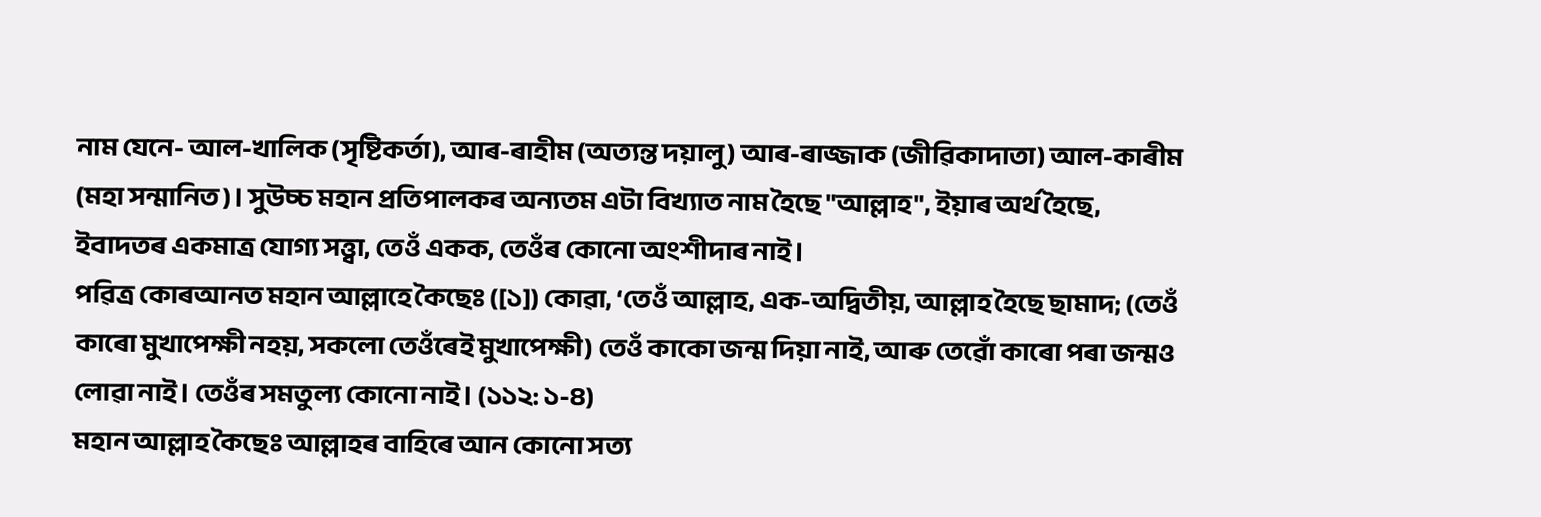নাম যেনে- আল-খালিক (সৃষ্টিকৰ্তা), আৰ-ৰাহীম (অত্যন্ত দয়ালু) আৰ-ৰাজ্জাক (জীৱিকাদাতা) আল-কাৰীম (মহা সন্মানিত)। সুউচ্চ মহান প্ৰতিপালকৰ অন্যতম এটা বিখ্যাত নাম হৈছে "আল্লাহ", ইয়াৰ অৰ্থ হৈছে, ইবাদতৰ একমাত্ৰ যোগ্য সত্ত্বা, তেওঁ একক, তেওঁৰ কোনো অংশীদাৰ নাই।
পৱিত্ৰ কোৰআনত মহান আল্লাহে কৈছেঃ ([১]) কোৱা, ‘তেওঁ আল্লাহ, এক-অদ্বিতীয়, আল্লাহ হৈছে ছামাদ; (তেওঁ কাৰো মুখাপেক্ষী নহয়, সকলো তেওঁৰেই মুখাপেক্ষী) তেওঁ কাকো জন্ম দিয়া নাই, আৰু তেৱোঁ কাৰো পৰা জন্মও লোৱা নাই। তেওঁৰ সমতুল্য কোনো নাই। (১১২: ১-৪)
মহান আল্লাহ কৈছেঃ আল্লাহৰ বাহিৰে আন কোনো সত্য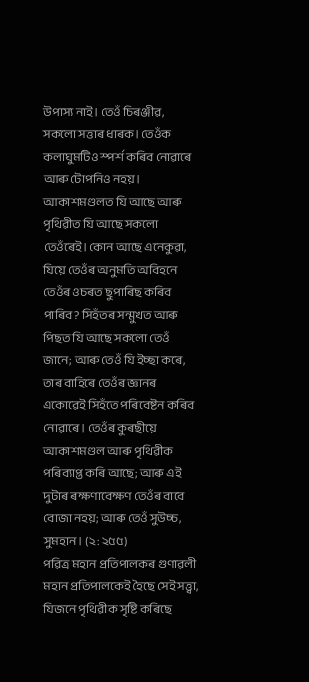উপাস্য নাই। তেওঁ চিৰঞ্জীৱ, সকলো সত্তাৰ ধাৰক। তেওঁক কলাঘুমটিও স্পৰ্শ কৰিব নোৱাৰে আৰু টোপনিও নহয়। আকাশমণ্ডলত যি আছে আৰু পৃথিৱীত যি আছে সকলো তেওঁৰেই। কোন আছে এনেকুৱা, যিয়ে তেওঁৰ অনুমতি অবিহনে তেওঁৰ ওচৰত ছুপাৰিছ কৰিব পাৰিব? সিহঁতৰ সন্মুখত আৰু পিছত যি আছে সকলো তেওঁ জানে; আৰু তেওঁ যি ইচ্ছা কৰে, তাৰ বাহিৰে তেওঁৰ জ্ঞানৰ একোৱেই সিহঁতে পৰিবেষ্টন কৰিব নোৱাৰে। তেওঁৰ কুৰছীয়ে আকাশমণ্ডল আৰু পৃথিৱীক পৰিব্যাপ্ত কৰি আছে; আৰু এই দুটাৰ ৰক্ষণাবেক্ষণ তেওঁৰ বাবে বোজা নহয়; আৰু তেওঁ সুউচ্চ, সুমহান। (২: ২৫৫)
পৱিত্ৰ মহান প্ৰতিপালকৰ গুণাৱলী
মহান প্ৰতিপালকেই হৈছে সেই সত্ত্বা, যিজনে পৃথিৱীক সৃষ্টি কৰিছে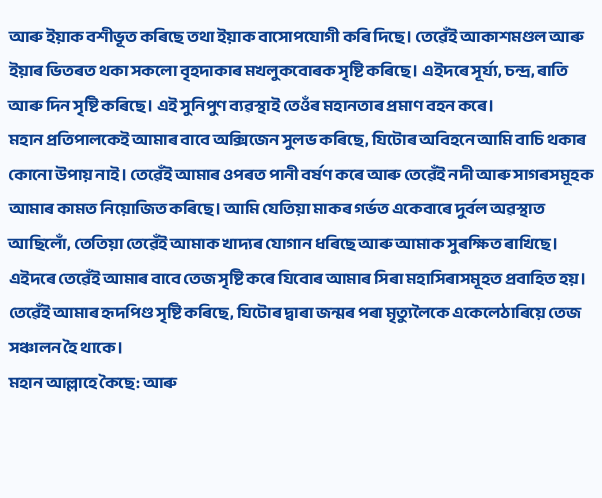আৰু ইয়াক বশীভূত কৰিছে তথা ইয়াক বাসোপযোগী কৰি দিছে। তেৱেঁই আকাশমণ্ডল আৰু ইয়াৰ ভিতৰত থকা সকলো বৃহদাকাৰ মখলুকবোৰক সৃষ্টি কৰিছে। এইদৰে সূৰ্য্য, চন্দ্ৰ, ৰাতি আৰু দিন সৃষ্টি কৰিছে। এই সুনিপুণ ব্যৱস্থাই তেওঁৰ মহানতাৰ প্ৰমাণ বহন কৰে।
মহান প্ৰতিপালকেই আমাৰ বাবে অক্সিজেন সুলভ কৰিছে, যিটোৰ অবিহনে আমি বাচি থকাৰ কোনো উপায় নাই। তেৱেঁই আমাৰ ওপৰত পানী বৰ্ষণ কৰে আৰু তেৱেঁই নদী আৰু সাগৰসমূহক আমাৰ কামত নিয়োজিত কৰিছে। আমি যেতিয়া মাকৰ গৰ্ভত একেবাৰে দুৰ্বল অৱস্থাত আছিলোঁ, তেতিয়া তেৱেঁই আমাক খাদ্যৰ যোগান ধৰিছে আৰু আমাক সুৰক্ষিত ৰাখিছে। এইদৰে তেৱেঁই আমাৰ বাবে তেজ সৃষ্টি কৰে যিবোৰ আমাৰ সিৰা মহাসিৰাসমূহত প্ৰবাহিত হয়। তেৱেঁই আমাৰ হৃদপিণ্ড সৃষ্টি কৰিছে, যিটোৰ দ্বাৰা জন্মৰ পৰা মৃত্যুলৈকে একেলেঠাৰিয়ে তেজ সঞ্চালন হৈ থাকে।
মহান আল্লাহে কৈছে: আৰু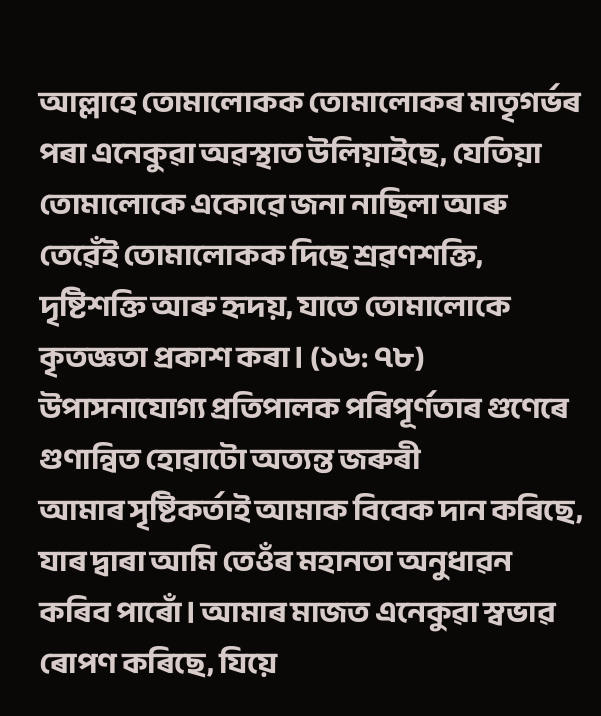আল্লাহে তোমালোকক তোমালোকৰ মাতৃগৰ্ভৰ পৰা এনেকুৱা অৱস্থাত উলিয়াইছে, যেতিয়া তোমালোকে একোৱে জনা নাছিলা আৰু তেৱেঁই তোমালোকক দিছে শ্ৰৱণশক্তি, দৃষ্টিশক্তি আৰু হৃদয়, যাতে তোমালোকে কৃতজ্ঞতা প্ৰকাশ কৰা। (১৬: ৭৮)
উপাসনাযোগ্য প্ৰতিপালক পৰিপূৰ্ণতাৰ গুণেৰে গুণান্বিত হোৱাটো অত্যন্ত জৰুৰী
আমাৰ সৃষ্টিকৰ্তাই আমাক বিবেক দান কৰিছে, যাৰ দ্বাৰা আমি তেওঁৰ মহানতা অনুধাৱন কৰিব পাৰোঁ। আমাৰ মাজত এনেকুৱা স্বভাৱ ৰোপণ কৰিছে, যিয়ে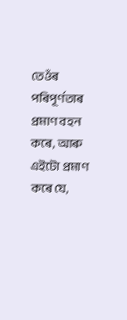তেওঁৰ পৰিপূৰ্ণতাৰ প্ৰমাণ বহন কৰে, আৰু এইটো প্ৰমাণ কৰে যে,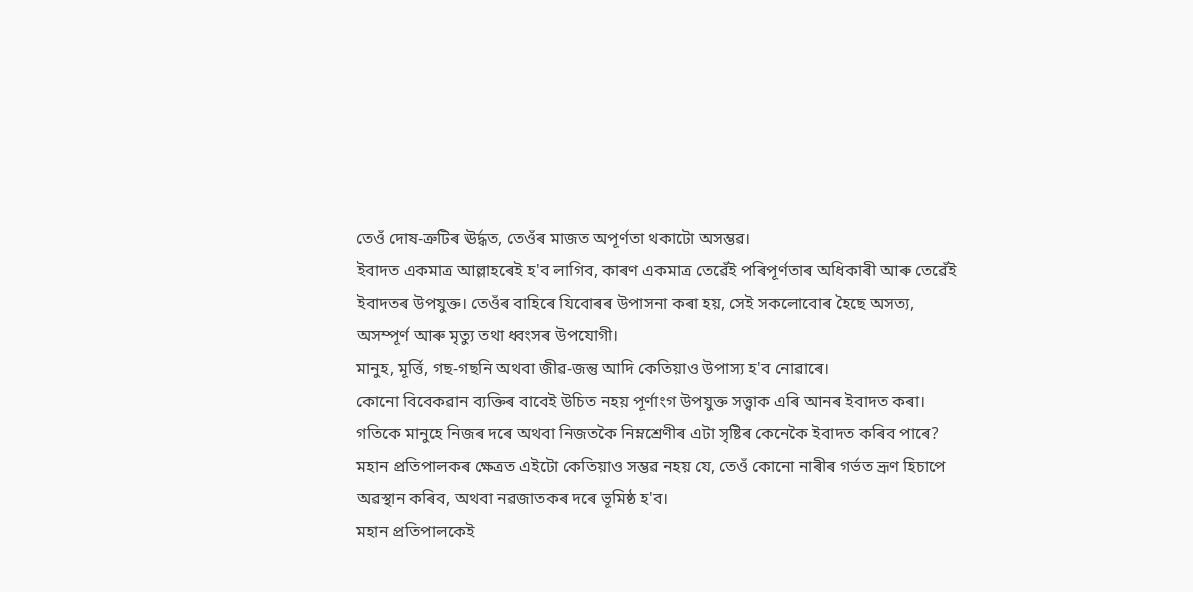তেওঁ দোষ-ত্ৰুটিৰ ঊৰ্দ্ধত, তেওঁৰ মাজত অপূৰ্ণতা থকাটো অসম্ভৱ।
ইবাদত একমাত্ৰ আল্লাহৰেই হ'ব লাগিব, কাৰণ একমাত্ৰ তেৱেঁই পৰিপূৰ্ণতাৰ অধিকাৰী আৰু তেৱেঁই ইবাদতৰ উপযুক্ত। তেওঁৰ বাহিৰে যিবোৰৰ উপাসনা কৰা হয়, সেই সকলোবোৰ হৈছে অসত্য, অসম্পূৰ্ণ আৰু মৃত্যু তথা ধ্বংসৰ উপযোগী।
মানুহ, মূৰ্ত্তি, গছ-গছনি অথবা জীৱ-জন্তু আদি কেতিয়াও উপাস্য হ'ব নোৱাৰে।
কোনো বিবেকৱান ব্যক্তিৰ বাবেই উচিত নহয় পূৰ্ণাংগ উপযুক্ত সত্ত্বাক এৰি আনৰ ইবাদত কৰা। গতিকে মানুহে নিজৰ দৰে অথবা নিজতকৈ নিম্নশ্ৰেণীৰ এটা সৃষ্টিৰ কেনেকৈ ইবাদত কৰিব পাৰে?
মহান প্ৰতিপালকৰ ক্ষেত্ৰত এইটো কেতিয়াও সম্ভৱ নহয় যে, তেওঁ কোনো নাৰীৰ গৰ্ভত ভ্ৰূণ হিচাপে অৱস্থান কৰিব, অথবা নৱজাতকৰ দৰে ভূমিষ্ঠ হ'ব।
মহান প্ৰতিপালকেই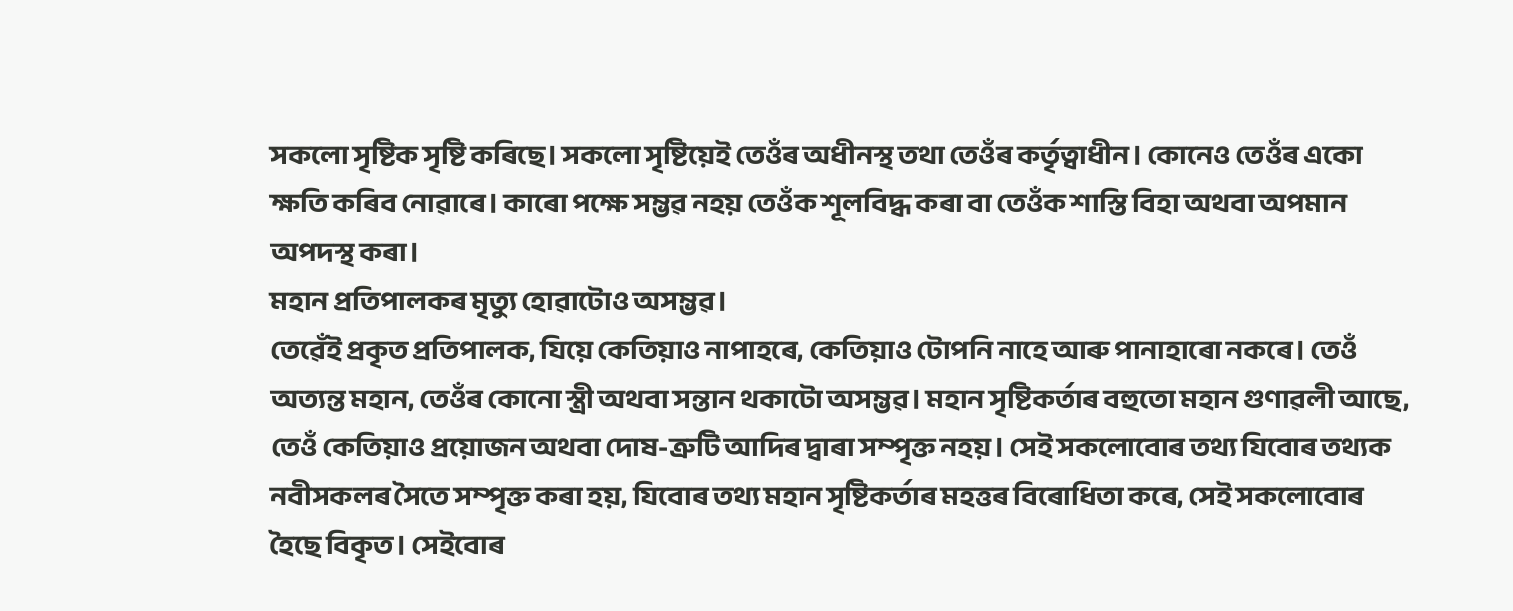সকলো সৃষ্টিক সৃষ্টি কৰিছে। সকলো সৃষ্টিয়েই তেওঁৰ অধীনস্থ তথা তেওঁৰ কৰ্তৃত্বাধীন। কোনেও তেওঁৰ একো ক্ষতি কৰিব নোৱাৰে। কাৰো পক্ষে সম্ভৱ নহয় তেওঁক শূলবিদ্ধ কৰা বা তেওঁক শাস্তি বিহা অথবা অপমান অপদস্থ কৰা।
মহান প্ৰতিপালকৰ মৃত্যু হোৱাটোও অসম্ভৱ।
তেৱেঁই প্ৰকৃত প্ৰতিপালক, যিয়ে কেতিয়াও নাপাহৰে, কেতিয়াও টোপনি নাহে আৰু পানাহাৰো নকৰে। তেওঁ অত্যন্ত মহান, তেওঁৰ কোনো স্ত্ৰী অথবা সন্তান থকাটো অসম্ভৱ। মহান সৃষ্টিকৰ্তাৰ বহুতো মহান গুণাৱলী আছে, তেওঁ কেতিয়াও প্ৰয়োজন অথবা দোষ-ত্ৰুটি আদিৰ দ্বাৰা সম্পৃক্ত নহয়। সেই সকলোবোৰ তথ্য যিবোৰ তথ্যক নবীসকলৰ সৈতে সম্পৃক্ত কৰা হয়, যিবোৰ তথ্য মহান সৃষ্টিকৰ্তাৰ মহত্তৰ বিৰোধিতা কৰে, সেই সকলোবোৰ হৈছে বিকৃত। সেইবোৰ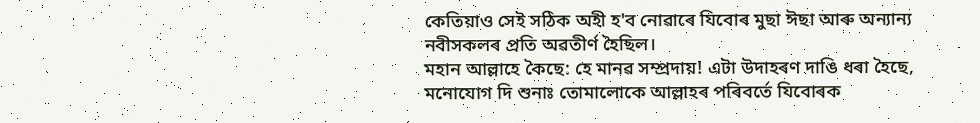কেতিয়াও সেই সঠিক অহী হ'ব নোৱাৰে যিবোৰ মুছা ঈছা আৰু অন্যান্য নবীসকলৰ প্ৰতি অৱতীৰ্ণ হৈছিল।
মহান আল্লাহে কৈছে: হে মানৱ সম্প্ৰদায়! এটা উদাহৰণ দাঙি ধৰা হৈছে, মনোযোগ দি শুনাঃ তোমালোকে আল্লাহৰ পৰিবৰ্তে যিবোৰক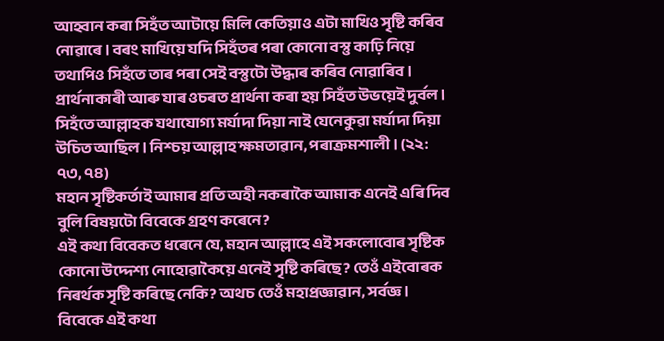আহ্বান কৰা সিহঁত আটায়ে মিলি কেতিয়াও এটা মাখিও সৃষ্টি কৰিব নোৱাৰে। বৰং মাখিয়ে যদি সিহঁতৰ পৰা কোনো বস্তু কাঢ়ি নিয়ে তথাপিও সিহঁতে তাৰ পৰা সেই বস্তুটো উদ্ধাৰ কৰিব নোৱাৰিব। প্ৰাৰ্থনাকাৰী আৰু যাৰ ওচৰত প্ৰাৰ্থনা কৰা হয় সিহঁত উভয়েই দুৰ্বল। সিহঁতে আল্লাহক যথাযোগ্য মৰ্যাদা দিয়া নাই যেনেকুৱা মৰ্যাদা দিয়া উচিত আছিল। নিশ্চয় আল্লাহ ক্ষমতাৱান, পৰাক্ৰমশালী। (২২: ৭৩, ৭৪)
মহান সৃষ্টিকৰ্তাই আমাৰ প্ৰতি অহী নকৰাকৈ আমাক এনেই এৰি দিব বুলি বিষয়টো বিবেকে গ্ৰহণ কৰেনে?
এই কথা বিবেকত ধৰেনে যে, মহান আল্লাহে এই সকলোবোৰ সৃষ্টিক কোনো উদ্দেশ্য নোহোৱাকৈয়ে এনেই সৃষ্টি কৰিছে? তেওঁ এইবোৰক নিৰৰ্থক সৃষ্টি কৰিছে নেকি? অথচ তেওঁ মহাপ্ৰজ্ঞাৱান, সৰ্বজ্ঞ।
বিবেকে এই কথা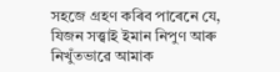সহজে গ্ৰহণ কৰিব পাৰেনে যে, যিজন সত্ত্বাই ইমান নিপুণ আৰু নিখুঁতভাৱে আমাক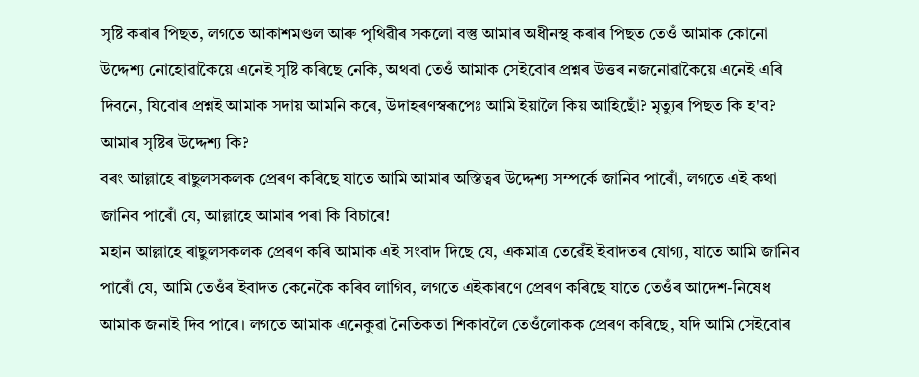সৃষ্টি কৰাৰ পিছত, লগতে আকাশমণ্ডল আৰু পৃথিৱীৰ সকলো বস্তু আমাৰ অধীনস্থ কৰাৰ পিছত তেওঁ আমাক কোনো উদ্দেশ্য নোহোৱাকৈয়ে এনেই সৃষ্টি কৰিছে নেকি, অথবা তেওঁ আমাক সেইবোৰ প্ৰশ্নৰ উত্তৰ নজনোৱাকৈয়ে এনেই এৰি দিবনে, যিবোৰ প্ৰশ্নই আমাক সদায় আমনি কৰে, উদাহৰণস্বৰূপেঃ আমি ইয়ালৈ কিয় আহিছোঁ? মৃত্যুৰ পিছত কি হ'ব? আমাৰ সৃষ্টিৰ উদ্দেশ্য কি?
বৰং আল্লাহে ৰাছুলসকলক প্ৰেৰণ কৰিছে যাতে আমি আমাৰ অস্তিত্বৰ উদ্দেশ্য সম্পৰ্কে জানিব পাৰোঁ, লগতে এই কথা জানিব পাৰোঁ যে, আল্লাহে আমাৰ পৰা কি বিচাৰে!
মহান আল্লাহে ৰাছুলসকলক প্ৰেৰণ কৰি আমাক এই সংবাদ দিছে যে, একমাত্ৰ তেৱেঁই ইবাদতৰ যোগ্য, যাতে আমি জানিব পাৰোঁ যে, আমি তেওঁৰ ইবাদত কেনেকৈ কৰিব লাগিব, লগতে এইকাৰণে প্ৰেৰণ কৰিছে যাতে তেওঁৰ আদেশ-নিষেধ আমাক জনাই দিব পাৰে। লগতে আমাক এনেকুৱা নৈতিকতা শিকাবলৈ তেওঁলোকক প্ৰেৰণ কৰিছে, যদি আমি সেইবোৰ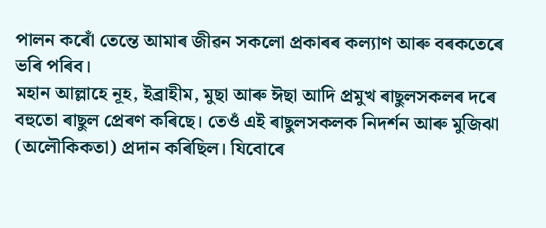পালন কৰোঁ তেন্তে আমাৰ জীৱন সকলো প্ৰকাৰৰ কল্যাণ আৰু বৰকতেৰে ভৰি পৰিব।
মহান আল্লাহে নূহ, ইব্ৰাহীম, মুছা আৰু ঈছা আদি প্ৰমুখ ৰাছুলসকলৰ দৰে বহুতো ৰাছুল প্ৰেৰণ কৰিছে। তেওঁ এই ৰাছুলসকলক নিদৰ্শন আৰু মুজিঝা (অলৌকিকতা) প্ৰদান কৰিছিল। যিবোৰে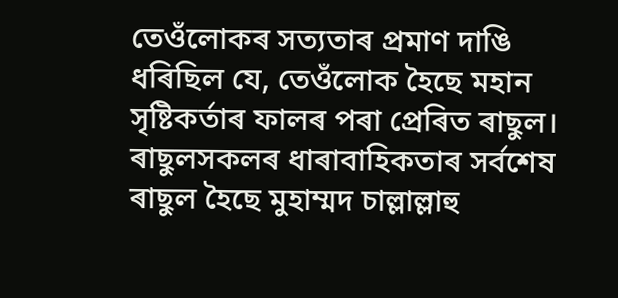তেওঁলোকৰ সত্যতাৰ প্ৰমাণ দাঙি ধৰিছিল যে, তেওঁলোক হৈছে মহান সৃষ্টিকৰ্তাৰ ফালৰ পৰা প্ৰেৰিত ৰাছুল।
ৰাছুলসকলৰ ধাৰাবাহিকতাৰ সৰ্বশেষ ৰাছুল হৈছে মুহাম্মদ চাল্লাল্লাহু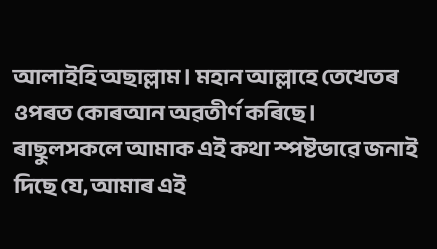আলাইহি অছাল্লাম। মহান আল্লাহে তেখেতৰ ওপৰত কোৰআন অৱতীৰ্ণ কৰিছে।
ৰাছুলসকলে আমাক এই কথা স্পষ্টভাৱে জনাই দিছে যে, আমাৰ এই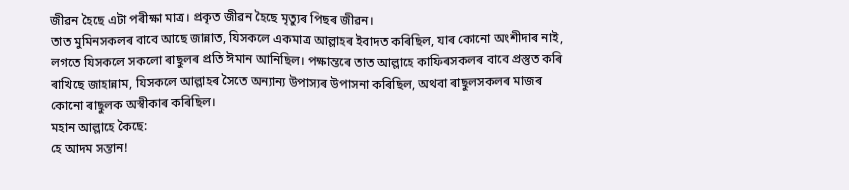জীৱন হৈছে এটা পৰীক্ষা মাত্ৰ। প্ৰকৃত জীৱন হৈছে মৃত্যুৰ পিছৰ জীৱন।
তাত মুমিনসকলৰ বাবে আছে জান্নাত, যিসকলে একমাত্ৰ আল্লাহৰ ইবাদত কৰিছিল, যাৰ কোনো অংশীদাৰ নাই, লগতে যিসকলে সকলো ৰাছুলৰ প্ৰতি ঈমান আনিছিল। পক্ষান্তৰে তাত আল্লাহে কাফিৰসকলৰ বাবে প্ৰস্তুত কৰি ৰাখিছে জাহান্নাম, যিসকলে আল্লাহৰ সৈতে অন্যান্য উপাস্যৰ উপাসনা কৰিছিল, অথবা ৰাছুলসকলৰ মাজৰ কোনো ৰাছুলক অস্বীকাৰ কৰিছিল।
মহান আল্লাহে কৈছে:
হে আদম সন্তান!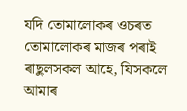যদি তোমালোকৰ ওচৰত তোমালোকৰ মাজৰ পৰাই ৰাছুলসকল আহে, যিসকলে আমাৰ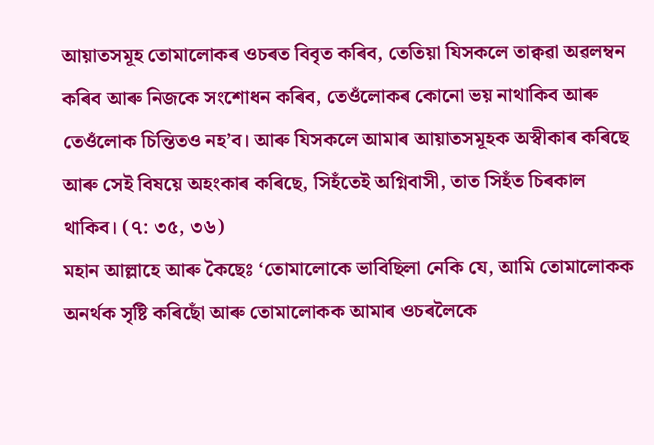আয়াতসমূহ তোমালোকৰ ওচৰত বিবৃত কৰিব, তেতিয়া যিসকলে তাক্বৱা অৱলম্বন কৰিব আৰু নিজকে সংশোধন কৰিব, তেওঁলোকৰ কোনো ভয় নাথাকিব আৰু তেওঁলোক চিন্তিতও নহ’ব। আৰু যিসকলে আমাৰ আয়াতসমূহক অস্বীকাৰ কৰিছে আৰু সেই বিষয়ে অহংকাৰ কৰিছে, সিহঁতেই অগ্নিবাসী, তাত সিহঁত চিৰকাল থাকিব। (৭: ৩৫, ৩৬)
মহান আল্লাহে আৰু কৈছেঃ ‘তোমালোকে ভাবিছিলা নেকি যে, আমি তোমালোকক অনৰ্থক সৃষ্টি কৰিছোঁ আৰু তোমালোকক আমাৰ ওচৰলৈকে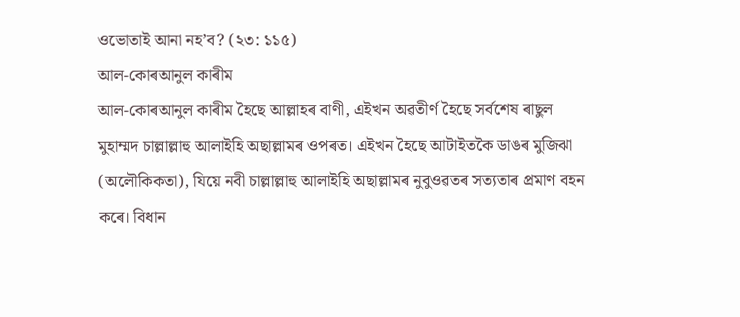ওভোতাই আনা নহ’ব? (২৩: ১১৫)
আল-কোৰআনুল কাৰীম
আল-কোৰআনুল কাৰীম হৈছে আল্লাহৰ বাণী, এইখন অৱতীৰ্ণ হৈছে সৰ্বশেষ ৰাছুল মুহাম্মদ চাল্লাল্লাহু আলাইহি অছাল্লামৰ ওপৰত। এইখন হৈছে আটাইতকৈ ডাঙৰ মুজিঝা (অলৌকিকতা), যিয়ে নবী চাল্লাল্লাহু আলাইহি অছাল্লামৰ নুবুওৱতৰ সত্যতাৰ প্ৰমাণ বহন কৰে। বিধান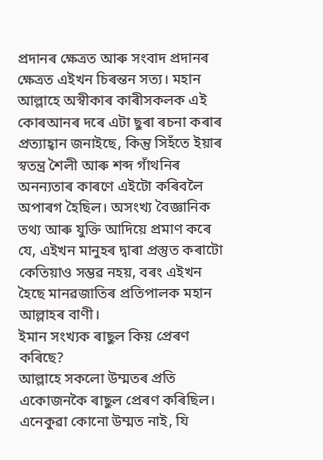প্ৰদানৰ ক্ষেত্ৰত আৰু সংবাদ প্ৰদানৰ ক্ষেত্ৰত এইখন চিৰন্তন সত্য। মহান আল্লাহে অস্বীকাৰ কাৰীসকলক এই কোৰআনৰ দৰে এটা ছুৰা ৰচনা কৰাৰ প্ৰত্যাহ্বান জনাইছে, কিন্তু সিহঁতে ইয়াৰ স্বতন্ত্ৰ শৈলী আৰু শব্দ গাঁথনিৰ অনন্যতাৰ কাৰণে এইটো কৰিবলৈ অপাৰগ হৈছিল। অসংখ্য বৈজ্ঞানিক তথ্য আৰু যুক্তি আদিয়ে প্ৰমাণ কৰে যে, এইখন মানুহৰ দ্বাৰা প্ৰস্তুত কৰাটো কেতিয়াও সম্ভৱ নহয়, বৰং এইখন হৈছে মানৱজাতিৰ প্ৰতিপালক মহান আল্লাহৰ বাণী।
ইমান সংখ্যক ৰাছুল কিয় প্ৰেৰণ কৰিছে?
আল্লাহে সকলো উম্মতৰ প্ৰতি একোজনকৈ ৰাছুল প্ৰেৰণ কৰিছিল। এনেকুৱা কোনো উম্মত নাই, যি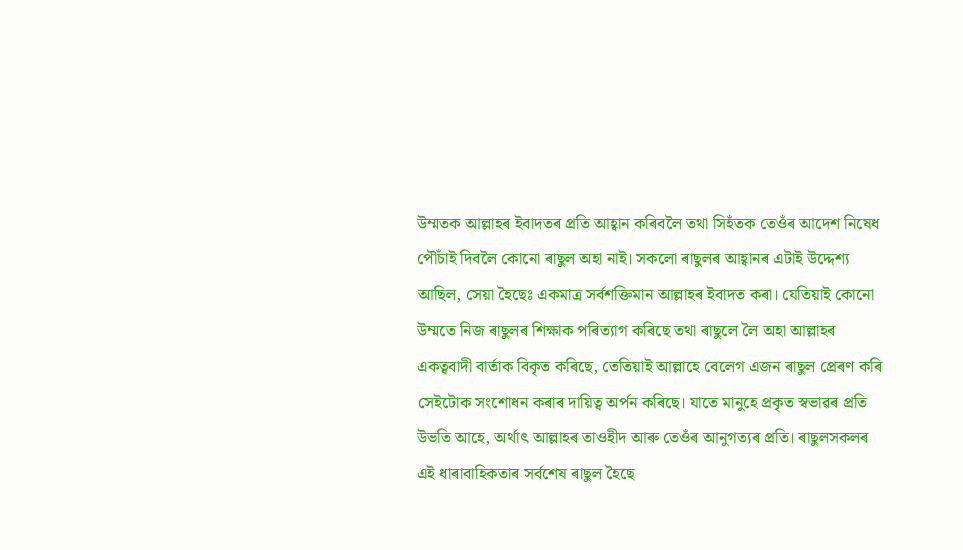উম্মতক আল্লাহৰ ইবাদতৰ প্ৰতি আহ্বান কৰিবলৈ তথা সিহঁতক তেওঁৰ আদেশ নিষেধ পৌঁচাই দিবলৈ কোনো ৰাছুল অহা নাই। সকলো ৰাছুলৰ আহ্বানৰ এটাই উদ্দেশ্য আছিল, সেয়া হৈছেঃ একমাত্ৰ সৰ্বশক্তিমান আল্লাহৰ ইবাদত কৰা। যেতিয়াই কোনো উম্মতে নিজ ৰাছুলৰ শিক্ষাক পৰিত্যাগ কৰিছে তথা ৰাছুলে লৈ অহা আল্লাহৰ একত্ববাদী বাৰ্তাক বিকৃত কৰিছে, তেতিয়াই আল্লাহে বেলেগ এজন ৰাছুল প্ৰেৰণ কৰি সেইটোক সংশোধন কৰাৰ দায়িত্ব অৰ্পন কৰিছে। যাতে মানুহে প্ৰকৃত স্বভাৱৰ প্ৰতি উভতি আহে, অৰ্থাৎ আল্লাহৰ তাওহীদ আৰু তেওঁৰ আনুগত্যৰ প্ৰতি। ৰাছুলসকলৰ এই ধাৰাবাহিকতাৰ সৰ্বশেষ ৰাছুল হৈছে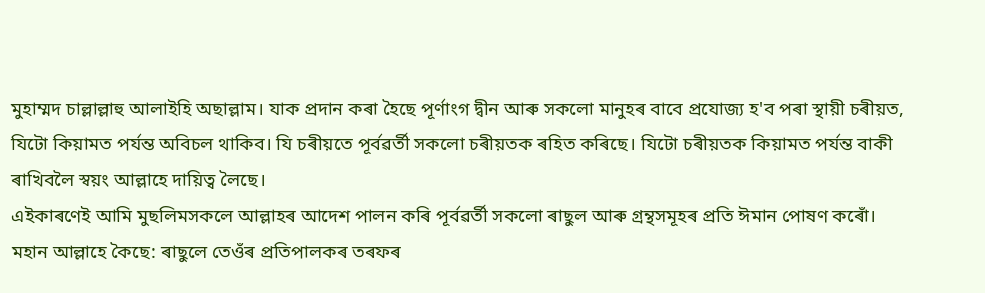মুহাম্মদ চাল্লাল্লাহু আলাইহি অছাল্লাম। যাক প্ৰদান কৰা হৈছে পূৰ্ণাংগ দ্বীন আৰু সকলো মানুহৰ বাবে প্ৰযোজ্য হ'ব পৰা স্থায়ী চৰীয়ত, যিটো কিয়ামত পৰ্যন্ত অবিচল থাকিব। যি চৰীয়তে পূৰ্বৱৰ্তী সকলো চৰীয়তক ৰহিত কৰিছে। যিটো চৰীয়তক কিয়ামত পৰ্যন্ত বাকী ৰাখিবলৈ স্বয়ং আল্লাহে দায়িত্ব লৈছে।
এইকাৰণেই আমি মুছলিমসকলে আল্লাহৰ আদেশ পালন কৰি পূৰ্বৱৰ্তী সকলো ৰাছুল আৰু গ্ৰন্থসমূহৰ প্ৰতি ঈমান পোষণ কৰোঁ।
মহান আল্লাহে কৈছে: ৰাছুলে তেওঁৰ প্ৰতিপালকৰ তৰফৰ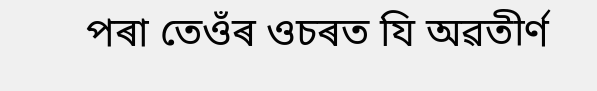পৰা তেওঁৰ ওচৰত যি অৱতীৰ্ণ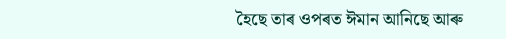হৈছে তাৰ ওপৰত ঈমান আনিছে আৰু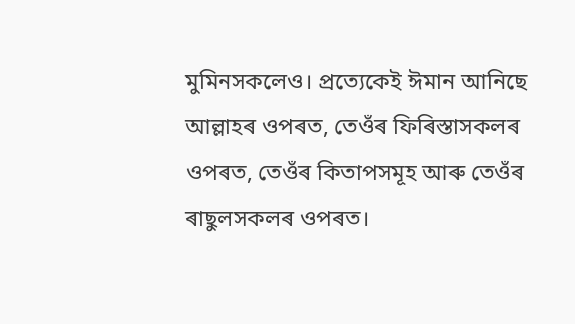মুমিনসকলেও। প্ৰত্যেকেই ঈমান আনিছে আল্লাহৰ ওপৰত, তেওঁৰ ফিৰিস্তাসকলৰ ওপৰত, তেওঁৰ কিতাপসমূহ আৰু তেওঁৰ ৰাছুলসকলৰ ওপৰত।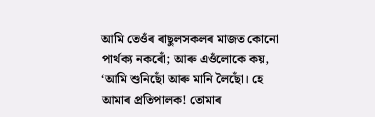আমি তেওঁৰ ৰাছুলসকলৰ মাজত কোনো পাৰ্থক্য নকৰোঁ; আৰু এওঁলোকে কয়, ‘আমি শুনিছোঁ আৰু মানি লৈছোঁ। হে আমাৰ প্ৰতিপালক! তোমাৰ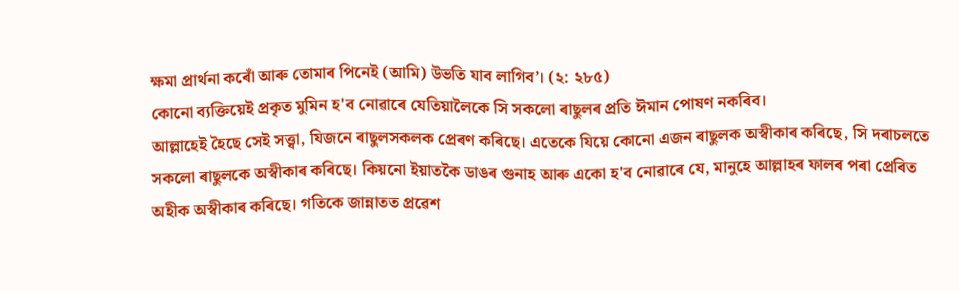ক্ষমা প্ৰাৰ্থনা কৰোঁ আৰু তোমাৰ পিনেই (আমি) উভতি যাব লাগিব’। (২: ২৮৫)
কোনো ব্যক্তিয়েই প্ৰকৃত মুমিন হ'ব নোৱাৰে যেতিয়ালৈকে সি সকলো ৰাছুলৰ প্ৰতি ঈমান পোষণ নকৰিব।
আল্লাহেই হৈছে সেই সত্ত্বা, যিজনে ৰাছুলসকলক প্ৰেৰণ কৰিছে। এতেকে যিয়ে কোনো এজন ৰাছুলক অস্বীকাৰ কৰিছে, সি দৰাচলতে সকলো ৰাছুলকে অস্বীকাৰ কৰিছে। কিয়নো ইয়াতকৈ ডাঙৰ গুনাহ আৰু একো হ'ব নোৱাৰে যে, মানুহে আল্লাহৰ ফালৰ পৰা প্ৰেৰিত অহীক অস্বীকাৰ কৰিছে। গতিকে জান্নাতত প্ৰৱেশ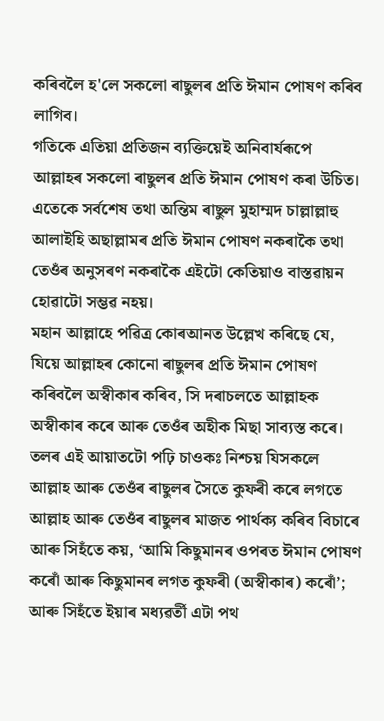কৰিবলৈ হ'লে সকলো ৰাছুলৰ প্ৰতি ঈমান পোষণ কৰিব লাগিব।
গতিকে এতিয়া প্ৰতিজন ব্যক্তিয়েই অনিবাৰ্যৰূপে আল্লাহৰ সকলো ৰাছুলৰ প্ৰতি ঈমান পোষণ কৰা উচিত। এতেকে সৰ্বশেষ তথা অন্তিম ৰাছুল মুহাম্মদ চাল্লাল্লাহু আলাইহি অছাল্লামৰ প্ৰতি ঈমান পোষণ নকৰাকৈ তথা তেওঁৰ অনুসৰণ নকৰাকৈ এইটো কেতিয়াও বাস্তৱায়ন হোৱাটো সম্ভৱ নহয়।
মহান আল্লাহে পৱিত্ৰ কোৰআনত উল্লেখ কৰিছে যে, যিয়ে আল্লাহৰ কোনো ৰাছুলৰ প্ৰতি ঈমান পোষণ কৰিবলৈ অস্বীকাৰ কৰিব, সি দৰাচলতে আল্লাহক অস্বীকাৰ কৰে আৰু তেওঁৰ অহীক মিছা সাব্যস্ত কৰে।
তলৰ এই আয়াতটো পঢ়ি চাওকঃ নিশ্চয় যিসকলে আল্লাহ আৰু তেওঁৰ ৰাছুলৰ সৈতে কুফৰী কৰে লগতে আল্লাহ আৰু তেওঁৰ ৰাছুলৰ মাজত পাৰ্থক্য কৰিব বিচাৰে আৰু সিহঁতে কয়, ‘আমি কিছুমানৰ ওপৰত ঈমান পোষণ কৰোঁ আৰু কিছুমানৰ লগত কুফৰী (অস্বীকাৰ) কৰোঁ’; আৰু সিহঁতে ইয়াৰ মধ্যৱৰ্তী এটা পথ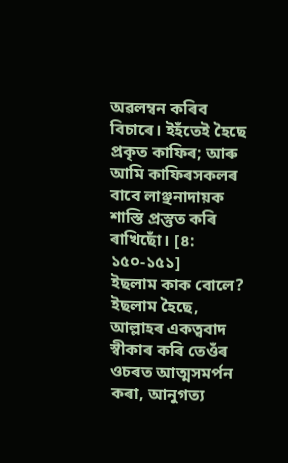অৱলম্বন কৰিব বিচাৰে। ইহঁতেই হৈছে প্ৰকৃত কাফিৰ; আৰু আমি কাফিৰসকলৰ বাবে লাঞ্ছনাদায়ক শাস্তি প্ৰস্তুত কৰি ৰাখিছোঁ। [৪: ১৫০-১৫১]
ইছলাম কাক বোলে?
ইছলাম হৈছে, আল্লাহৰ একত্ববাদ স্বীকাৰ কৰি তেওঁৰ ওচৰত আত্মসমৰ্পন কৰা, আনুগত্য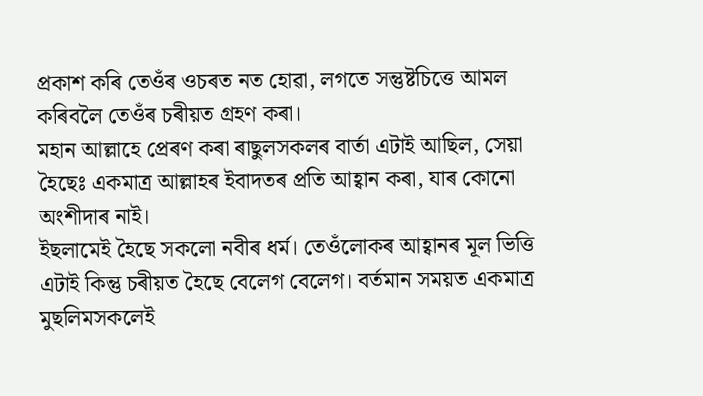প্ৰকাশ কৰি তেওঁৰ ওচৰত নত হোৱা, লগতে সন্তুষ্টচিত্তে আমল কৰিবলৈ তেওঁৰ চৰীয়ত গ্ৰহণ কৰা।
মহান আল্লাহে প্ৰেৰণ কৰা ৰাছুলসকলৰ বাৰ্তা এটাই আছিল, সেয়া হৈছেঃ একমাত্ৰ আল্লাহৰ ইবাদতৰ প্ৰতি আহ্বান কৰা, যাৰ কোনো অংশীদাৰ নাই।
ইছলামেই হৈছে সকলো নবীৰ ধৰ্ম। তেওঁলোকৰ আহ্বানৰ মূল ভিত্তি এটাই কিন্তু চৰীয়ত হৈছে বেলেগ বেলেগ। বৰ্তমান সময়ত একমাত্ৰ মুছলিমসকলেই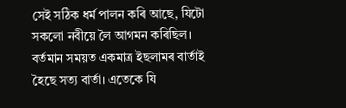সেই সঠিক ধৰ্ম পালন কৰি আছে, যিটো সকলো নবীয়ে লৈ আগমন কৰিছিল। বৰ্তমান সময়ত একমাত্ৰ ইছলামৰ বাৰ্তাই হৈছে সত্য বাৰ্তা। এতেকে যি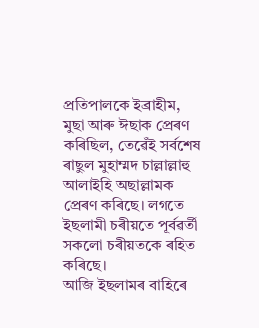প্ৰতিপালকে ইব্ৰাহীম, মুছা আৰু ঈছাক প্ৰেৰণ কৰিছিল, তেৱেঁই সৰ্বশেষ ৰাছুল মুহাম্মদ চাল্লাল্লাহু আলাইহি অছাল্লামক প্ৰেৰণ কৰিছে। লগতে ইছলামী চৰীয়তে পূৰ্বৱৰ্তী সকলো চৰীয়তকে ৰহিত কৰিছে।
আজি ইছলামৰ বাহিৰে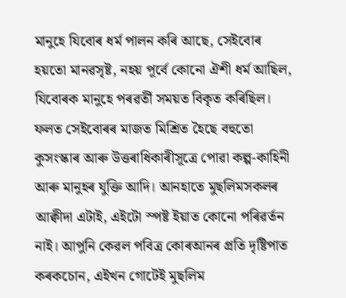মানুহে যিবোৰ ধৰ্ম পালন কৰি আছে, সেইবোৰ হয়তো মানৱসৃষ্ট, নহয় পূৰ্বে কোনো ঐশী ধৰ্ম আছিল, যিবোৰক মানুহে পৰৱৰ্তী সময়ত বিকৃত কৰিছিল। ফলত সেইবোৰৰ মাজত মিশ্ৰিত হৈছে বহুতো কুসংস্কাৰ আৰু উত্তৰাধিকাৰীসূত্ৰে পোৱা কল্প-কাহিনী আৰু মানুহৰ যুক্তি আদি। আনহাতে মুছলিমসকলৰ আক্বীদা এটাই, এইটো স্পষ্ট ইয়াত কোনো পৰিৱৰ্তন নাই। আপুনি কেৱল পবিত্ৰ কোৰআনৰ প্ৰতি দৃষ্টিপাত কৰকচোন, এইখন গোটেই মুছলিম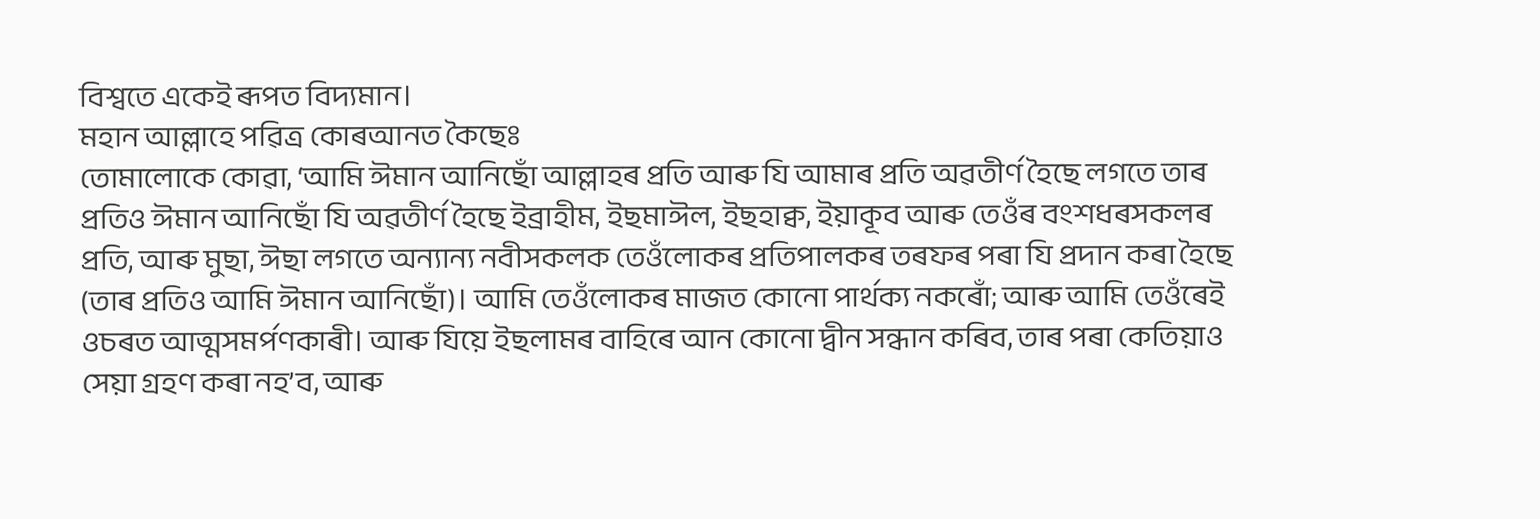বিশ্বতে একেই ৰূপত বিদ্যমান।
মহান আল্লাহে পৱিত্ৰ কোৰআনত কৈছেঃ
তোমালোকে কোৱা, ‘আমি ঈমান আনিছোঁ আল্লাহৰ প্ৰতি আৰু যি আমাৰ প্ৰতি অৱতীৰ্ণ হৈছে লগতে তাৰ প্ৰতিও ঈমান আনিছোঁ যি অৱতীৰ্ণ হৈছে ইব্ৰাহীম, ইছমাঈল, ইছহাক্ব, ইয়াকূব আৰু তেওঁৰ বংশধৰসকলৰ প্ৰতি, আৰু মুছা, ঈছা লগতে অন্যান্য নবীসকলক তেওঁলোকৰ প্ৰতিপালকৰ তৰফৰ পৰা যি প্ৰদান কৰা হৈছে (তাৰ প্ৰতিও আমি ঈমান আনিছোঁ)। আমি তেওঁলোকৰ মাজত কোনো পাৰ্থক্য নকৰোঁ; আৰু আমি তেওঁৰেই ওচৰত আত্মসমৰ্পণকাৰী। আৰু যিয়ে ইছলামৰ বাহিৰে আন কোনো দ্বীন সন্ধান কৰিব, তাৰ পৰা কেতিয়াও সেয়া গ্ৰহণ কৰা নহ’ব, আৰু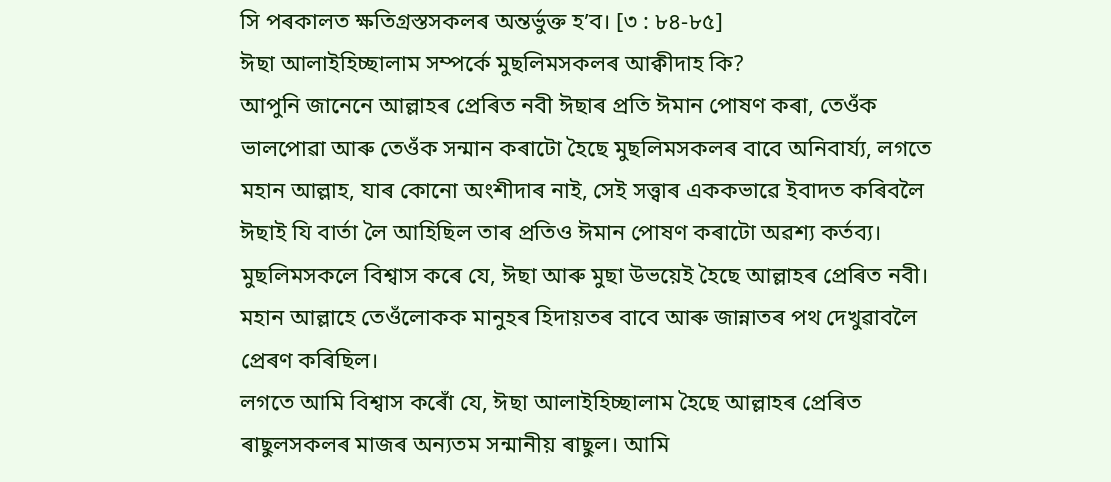সি পৰকালত ক্ষতিগ্ৰস্তসকলৰ অন্তৰ্ভুক্ত হ’ব। [৩ : ৮৪-৮৫]
ঈছা আলাইহিচ্ছালাম সম্পৰ্কে মুছলিমসকলৰ আক্বীদাহ কি?
আপুনি জানেনে আল্লাহৰ প্ৰেৰিত নবী ঈছাৰ প্ৰতি ঈমান পোষণ কৰা, তেওঁক ভালপোৱা আৰু তেওঁক সন্মান কৰাটো হৈছে মুছলিমসকলৰ বাবে অনিবাৰ্য্য, লগতে মহান আল্লাহ, যাৰ কোনো অংশীদাৰ নাই, সেই সত্ত্বাৰ এককভাৱে ইবাদত কৰিবলৈ ঈছাই যি বাৰ্তা লৈ আহিছিল তাৰ প্ৰতিও ঈমান পোষণ কৰাটো অৱশ্য কৰ্তব্য। মুছলিমসকলে বিশ্বাস কৰে যে, ঈছা আৰু মুছা উভয়েই হৈছে আল্লাহৰ প্ৰেৰিত নবী। মহান আল্লাহে তেওঁলোকক মানুহৰ হিদায়তৰ বাবে আৰু জান্নাতৰ পথ দেখুৱাবলৈ প্ৰেৰণ কৰিছিল।
লগতে আমি বিশ্বাস কৰোঁ যে, ঈছা আলাইহিচ্ছালাম হৈছে আল্লাহৰ প্ৰেৰিত ৰাছুলসকলৰ মাজৰ অন্যতম সন্মানীয় ৰাছুল। আমি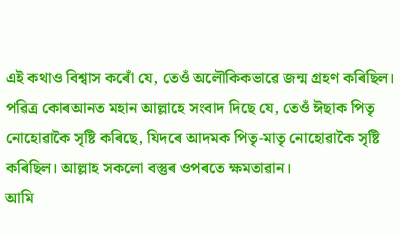এই কথাও বিশ্বাস কৰোঁ যে, তেওঁ অলৌকিকভাৱে জন্ম গ্ৰহণ কৰিছিল। পৱিত্ৰ কোৰআনত মহান আল্লাহে সংবাদ দিছে যে, তেওঁ ঈছাক পিতৃ নোহোৱাকৈ সৃষ্টি কৰিছে, যিদৰে আদমক পিতৃ-মাতৃ নোহোৱাকৈ সৃষ্টি কৰিছিল। আল্লাহ সকলো বস্তুৰ ওপৰতে ক্ষমতাৱান।
আমি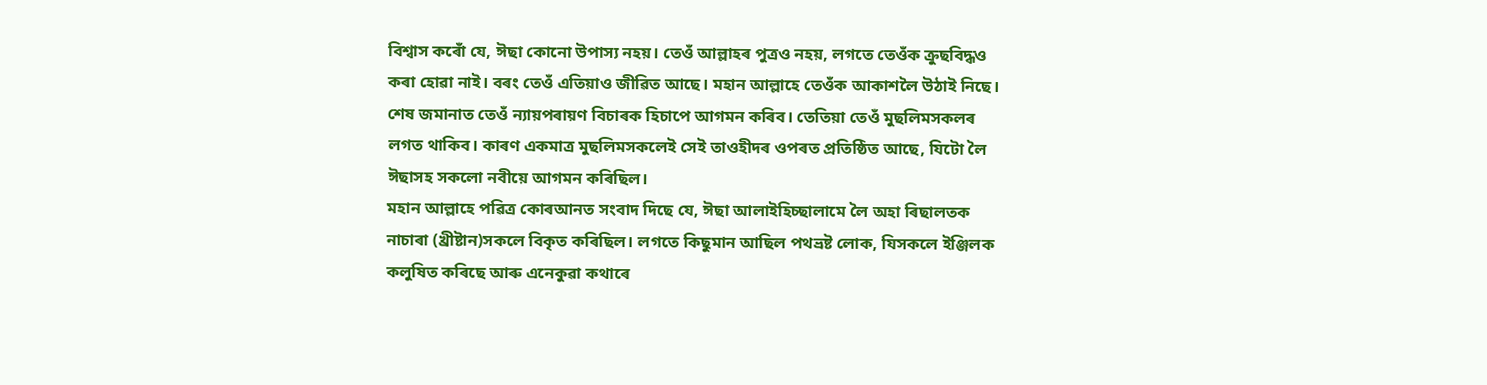বিশ্বাস কৰোঁ যে, ঈছা কোনো উপাস্য নহয়। তেওঁ আল্লাহৰ পুত্ৰও নহয়, লগতে তেওঁক ক্ৰুছবিদ্ধও কৰা হোৱা নাই। বৰং তেওঁ এতিয়াও জীৱিত আছে। মহান আল্লাহে তেওঁক আকাশলৈ উঠাই নিছে। শেষ জমানাত তেওঁ ন্যায়পৰায়ণ বিচাৰক হিচাপে আগমন কৰিব। তেতিয়া তেওঁ মুছলিমসকলৰ লগত থাকিব। কাৰণ একমাত্ৰ মুছলিমসকলেই সেই তাওহীদৰ ওপৰত প্ৰতিষ্ঠিত আছে, যিটো লৈ ঈছাসহ সকলো নবীয়ে আগমন কৰিছিল।
মহান আল্লাহে পৱিত্ৰ কোৰআনত সংবাদ দিছে যে, ঈছা আলাইহিচ্ছালামে লৈ অহা ৰিছালতক নাচাৰা (খ্ৰীষ্টান)সকলে বিকৃত কৰিছিল। লগতে কিছুমান আছিল পথভ্ৰষ্ট লোক, যিসকলে ইঞ্জিলক কলুষিত কৰিছে আৰু এনেকুৱা কথাৰে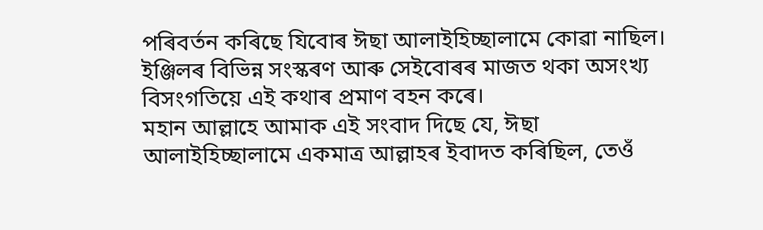পৰিবৰ্তন কৰিছে যিবোৰ ঈছা আলাইহিচ্ছালামে কোৱা নাছিল। ইঞ্জিলৰ বিভিন্ন সংস্কৰণ আৰু সেইবোৰৰ মাজত থকা অসংখ্য বিসংগতিয়ে এই কথাৰ প্ৰমাণ বহন কৰে।
মহান আল্লাহে আমাক এই সংবাদ দিছে যে, ঈছা আলাইহিচ্ছালামে একমাত্ৰ আল্লাহৰ ইবাদত কৰিছিল, তেওঁ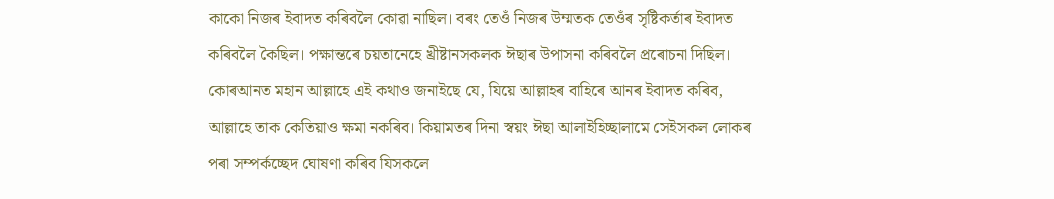কাকো নিজৰ ইবাদত কৰিবলৈ কোৱা নাছিল। বৰং তেওঁ নিজৰ উম্মতক তেওঁৰ সৃষ্টিকৰ্তাৰ ইবাদত কৰিবলৈ কৈছিল। পক্ষান্তৰে চয়তানেহে খ্ৰীষ্টানসকলক ঈছাৰ উপাসনা কৰিবলৈ প্ৰৰোচনা দিছিল। কোৰআনত মহান আল্লাহে এই কথাও জনাইছে যে, যিয়ে আল্লাহৰ বাহিৰে আনৰ ইবাদত কৰিব, আল্লাহে তাক কেতিয়াও ক্ষমা নকৰিব। কিয়ামতৰ দিনা স্বয়ং ঈছা আলাইহিচ্ছালামে সেইসকল লোকৰ পৰা সম্পৰ্কচ্ছেদ ঘোষণা কৰিব যিসকলে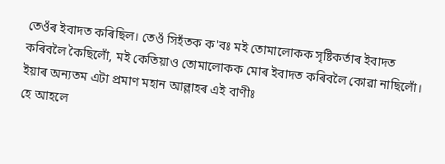তেওঁৰ ইবাদত কৰিছিল। তেওঁ সিহঁতক ক'বঃ মই তোমালোকক সৃষ্টিকৰ্তাৰ ইবাদত কৰিবলৈ কৈছিলোঁ, মই কেতিয়াও তোমালোকক মোৰ ইবাদত কৰিবলৈ কোৱা নাছিলোঁ। ইয়াৰ অন্যতম এটা প্ৰমাণ মহান আল্লাহৰ এই বাণীঃ
হে আহলে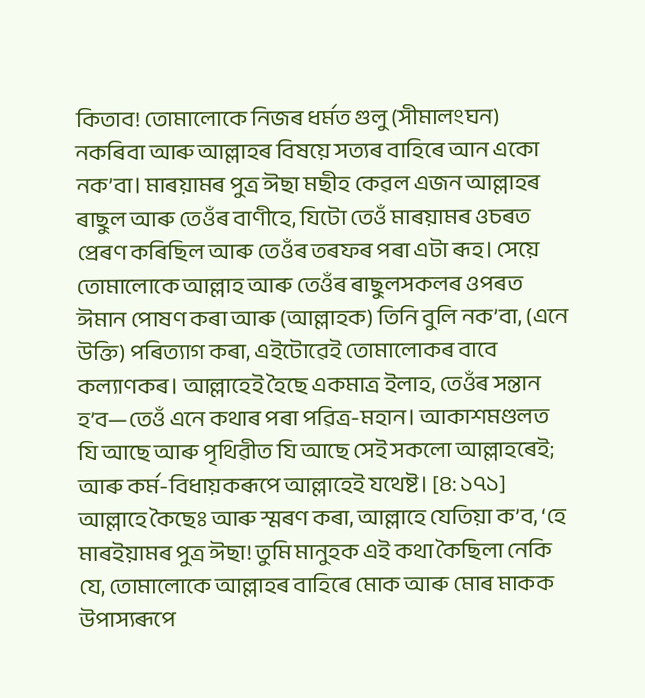কিতাব! তোমালোকে নিজৰ ধৰ্মত গুলু (সীমালংঘন) নকৰিবা আৰু আল্লাহৰ বিষয়ে সত্যৰ বাহিৰে আন একো নক’বা। মাৰয়ামৰ পুত্ৰ ঈছা মছীহ কেৱল এজন আল্লাহৰ ৰাছুল আৰু তেওঁৰ বাণীহে, যিটো তেওঁ মাৰয়ামৰ ওচৰত প্ৰেৰণ কৰিছিল আৰু তেওঁৰ তৰফৰ পৰা এটা ৰূহ। সেয়ে তোমালোকে আল্লাহ আৰু তেওঁৰ ৰাছুলসকলৰ ওপৰত ঈমান পোষণ কৰা আৰু (আল্লাহক) তিনি বুলি নক’বা, (এনে উক্তি) পৰিত্যাগ কৰা, এইটোৱেই তোমালোকৰ বাবে কল্যাণকৰ। আল্লাহেই হৈছে একমাত্ৰ ইলাহ, তেওঁৰ সন্তান হ’ব—তেওঁ এনে কথাৰ পৰা পৱিত্ৰ-মহান। আকাশমণ্ডলত যি আছে আৰু পৃথিৱীত যি আছে সেই সকলো আল্লাহৰেই; আৰু কৰ্ম-বিধায়কৰূপে আল্লাহেই যথেষ্ট। [৪: ১৭১]
আল্লাহে কৈছেঃ আৰু স্মৰণ কৰা, আল্লাহে যেতিয়া ক’ব, ‘হে মাৰইয়ামৰ পুত্ৰ ঈছা! তুমি মানুহক এই কথা কৈছিলা নেকি যে, তোমালোকে আল্লাহৰ বাহিৰে মোক আৰু মোৰ মাকক উপাস্যৰূপে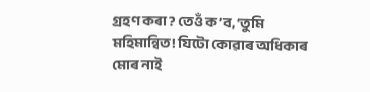গ্ৰহণ কৰা? তেওঁ ক’ব, ‘তুমি মহিমান্বিত! যিটো কোৱাৰ অধিকাৰ মোৰ নাই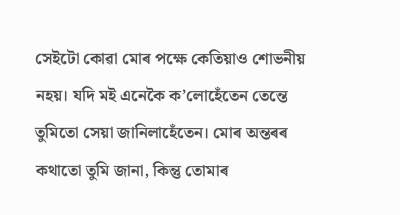সেইটো কোৱা মোৰ পক্ষে কেতিয়াও শোভনীয় নহয়। যদি মই এনেকৈ ক’লোহেঁতেন তেন্তে তুমিতো সেয়া জানিলাহেঁতেন। মোৰ অন্তৰৰ কথাতো তুমি জানা, কিন্তু তোমাৰ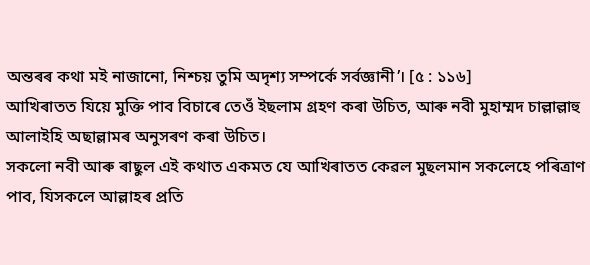অন্তৰৰ কথা মই নাজানো, নিশ্চয় তুমি অদৃশ্য সম্পৰ্কে সৰ্বজ্ঞানী’। [৫ : ১১৬]
আখিৰাতত যিয়ে মুক্তি পাব বিচাৰে তেওঁ ইছলাম গ্ৰহণ কৰা উচিত, আৰু নবী মুহাম্মদ চাল্লাল্লাহু আলাইহি অছাল্লামৰ অনুসৰণ কৰা উচিত।
সকলো নবী আৰু ৰাছুল এই কথাত একমত যে আখিৰাতত কেৱল মুছলমান সকলেহে পৰিত্ৰাণ পাব, যিসকলে আল্লাহৰ প্ৰতি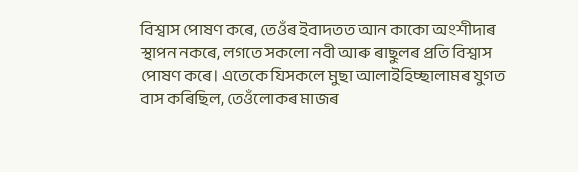বিশ্বাস পোষণ কৰে, তেওঁৰ ইবাদতত আন কাকো অংশীদাৰ স্থাপন নকৰে, লগতে সকলো নবী আৰু ৰাছুলৰ প্ৰতি বিশ্বাস পোষণ কৰে। এতেকে যিসকলে মুছা আলাইহিচ্ছালামৰ যুগত বাস কৰিছিল, তেওঁলোকৰ মাজৰ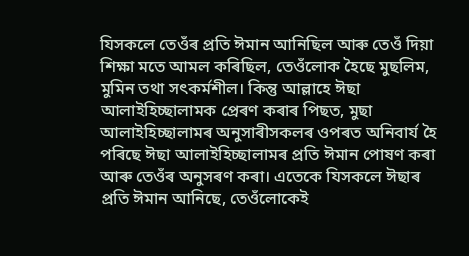যিসকলে তেওঁৰ প্ৰতি ঈমান আনিছিল আৰু তেওঁ দিয়া শিক্ষা মতে আমল কৰিছিল, তেওঁলোক হৈছে মুছলিম, মুমিন তথা সৎকৰ্মশীল। কিন্তু আল্লাহে ঈছা আলাইহিচ্ছালামক প্ৰেৰণ কৰাৰ পিছত, মুছা আলাইহিচ্ছালামৰ অনুসাৰীসকলৰ ওপৰত অনিবাৰ্য হৈ পৰিছে ঈছা আলাইহিচ্ছালামৰ প্ৰতি ঈমান পোষণ কৰা আৰু তেওঁৰ অনুসৰণ কৰা। এতেকে যিসকলে ঈছাৰ প্ৰতি ঈমান আনিছে, তেওঁলোকেই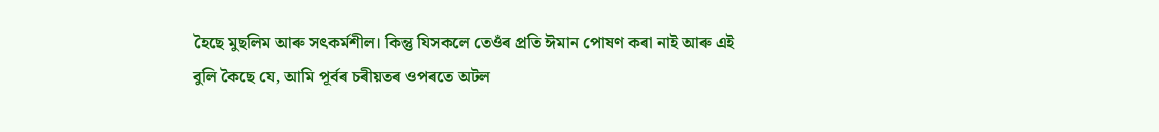হৈছে মুছলিম আৰু সৎকৰ্মশীল। কিন্তু যিসকলে তেওঁৰ প্ৰতি ঈমান পোষণ কৰা নাই আৰু এই বুলি কৈছে যে, আমি পূৰ্বৰ চৰীয়তৰ ওপৰতে অটল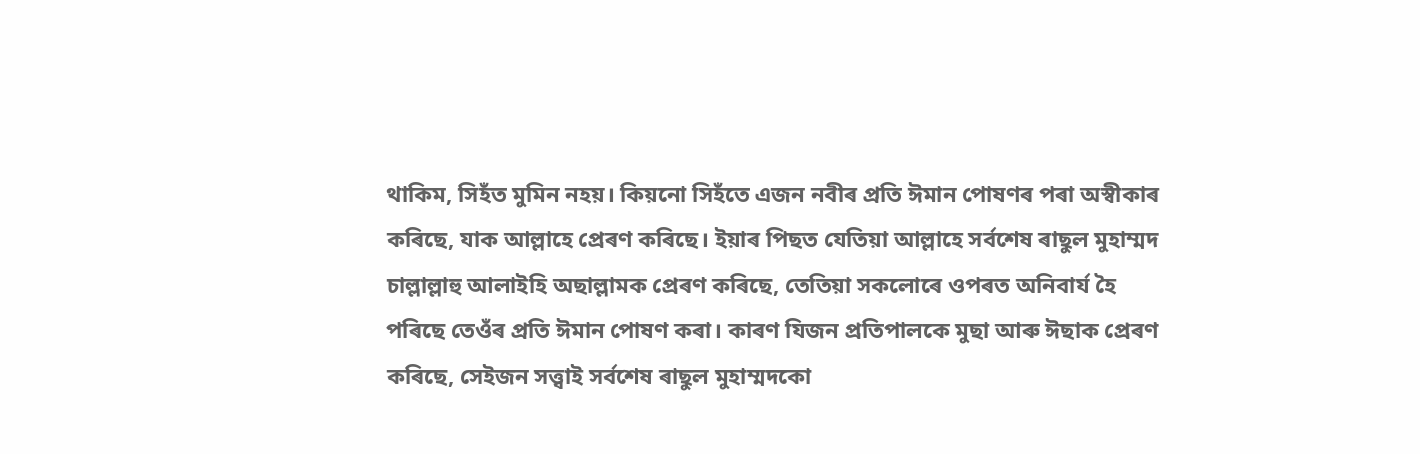থাকিম, সিহঁত মুমিন নহয়। কিয়নো সিহঁতে এজন নবীৰ প্ৰতি ঈমান পোষণৰ পৰা অস্বীকাৰ কৰিছে, যাক আল্লাহে প্ৰেৰণ কৰিছে। ইয়াৰ পিছত যেতিয়া আল্লাহে সৰ্বশেষ ৰাছুল মুহাম্মদ চাল্লাল্লাহু আলাইহি অছাল্লামক প্ৰেৰণ কৰিছে, তেতিয়া সকলোৰে ওপৰত অনিবাৰ্য হৈ পৰিছে তেওঁৰ প্ৰতি ঈমান পোষণ কৰা। কাৰণ যিজন প্ৰতিপালকে মুছা আৰু ঈছাক প্ৰেৰণ কৰিছে, সেইজন সত্ত্বাই সৰ্বশেষ ৰাছুল মুহাম্মদকো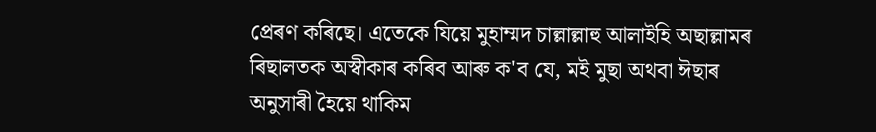প্ৰেৰণ কৰিছে। এতেকে যিয়ে মুহাম্মদ চাল্লাল্লাহু আলাইহি অছাল্লামৰ ৰিছালতক অস্বীকাৰ কৰিব আৰু ক'ব যে, মই মুছা অথবা ঈছাৰ অনুসাৰী হৈয়ে থাকিম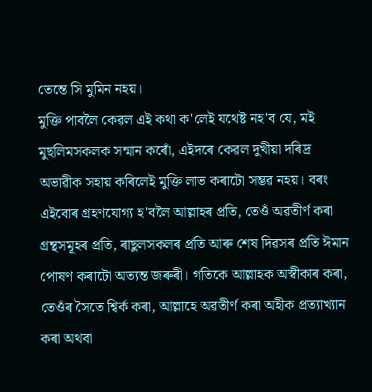তেন্তে সি মুমিন নহয়।
মুক্তি পাবলৈ কেৱল এই কথা ক'লেই যথেষ্ট নহ'ব যে, মই মুছলিমসকলক সন্মান কৰোঁ, এইদৰে কেৱল দুখীয়া দৰিদ্ৰ অভাৱীক সহায় কৰিলেই মুক্তি লাভ কৰাটো সম্ভৱ নহয়। বৰং এইবোৰ গ্ৰহণযোগ্য হ'বলৈ আল্লাহৰ প্ৰতি, তেওঁ অৱতীৰ্ণ কৰা গ্ৰন্থসমূহৰ প্ৰতি, ৰাছুলসকলৰ প্ৰতি আৰু শেষ দিৱসৰ প্ৰতি ঈমান পোষণ কৰাটো অত্যন্ত জৰুৰী। গতিকে আল্লাহক অস্বীকাৰ কৰা, তেওঁৰ সৈতে শ্বিৰ্ক কৰা, আল্লাহে অৱতীৰ্ণ কৰা অহীক প্ৰত্যাখ্যান কৰা অথবা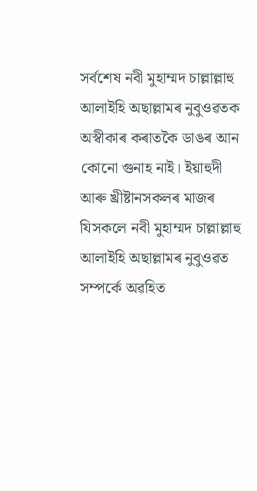সৰ্বশেষ নবী মুহাম্মদ চাল্লাল্লাহু আলাইহি অছাল্লামৰ নুবুওৱতক অস্বীকাৰ কৰাতকৈ ডাঙৰ আন কোনো গুনাহ নাই। ইয়াহুদী আৰু খ্ৰীষ্টানসকলৰ মাজৰ যিসকলে নবী মুহাম্মদ চাল্লাল্লাহু আলাইহি অছাল্লামৰ নুবুওৱত সম্পৰ্কে অৱহিত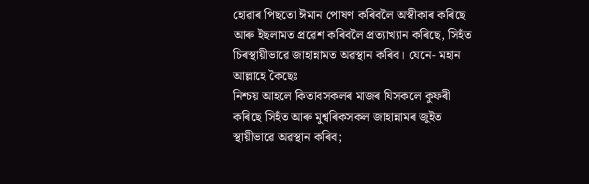হোৱাৰ পিছতো ঈমান পোষণ কৰিবলৈ অস্বীকাৰ কৰিছে আৰু ইছলামত প্ৰৱেশ কৰিবলৈ প্ৰত্যাখ্যান কৰিছে, সিহঁত চিৰস্থায়ীভাৱে জাহান্নামত অৱস্থান কৰিব। যেনে- মহান আল্লাহে কৈছেঃ
নিশ্চয় আহলে কিতাবসকলৰ মাজৰ যিসকলে কুফৰী কৰিছে সিহঁত আৰু মুশ্বৰিকসকল জাহান্নামৰ জুইত স্থায়ীভাৱে অৱস্থান কৰিব;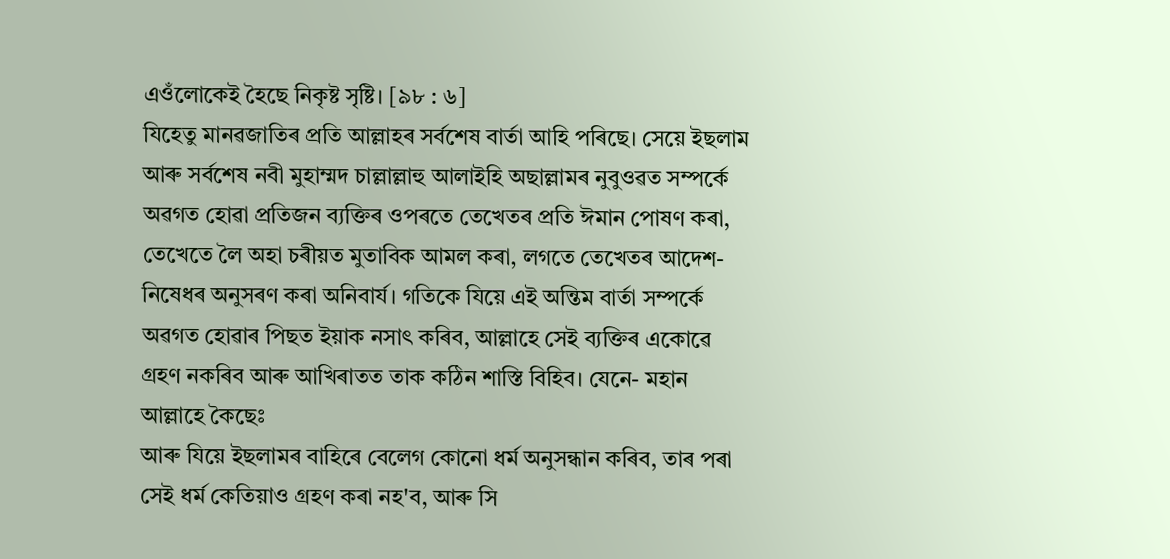এওঁলোকেই হৈছে নিকৃষ্ট সৃষ্টি। [৯৮ : ৬]
যিহেতু মানৱজাতিৰ প্ৰতি আল্লাহৰ সৰ্বশেষ বাৰ্তা আহি পৰিছে। সেয়ে ইছলাম আৰু সৰ্বশেষ নবী মুহাম্মদ চাল্লাল্লাহু আলাইহি অছাল্লামৰ নুবুওৱত সম্পৰ্কে অৱগত হোৱা প্ৰতিজন ব্যক্তিৰ ওপৰতে তেখেতৰ প্ৰতি ঈমান পোষণ কৰা, তেখেতে লৈ অহা চৰীয়ত মুতাবিক আমল কৰা, লগতে তেখেতৰ আদেশ-নিষেধৰ অনুসৰণ কৰা অনিবাৰ্য। গতিকে যিয়ে এই অন্তিম বাৰ্তা সম্পৰ্কে অৱগত হোৱাৰ পিছত ইয়াক নসাৎ কৰিব, আল্লাহে সেই ব্যক্তিৰ একোৱে গ্ৰহণ নকৰিব আৰু আখিৰাতত তাক কঠিন শাস্তি বিহিব। যেনে- মহান আল্লাহে কৈছেঃ
আৰু যিয়ে ইছলামৰ বাহিৰে বেলেগ কোনো ধৰ্ম অনুসন্ধান কৰিব, তাৰ পৰা সেই ধৰ্ম কেতিয়াও গ্ৰহণ কৰা নহ'ব, আৰু সি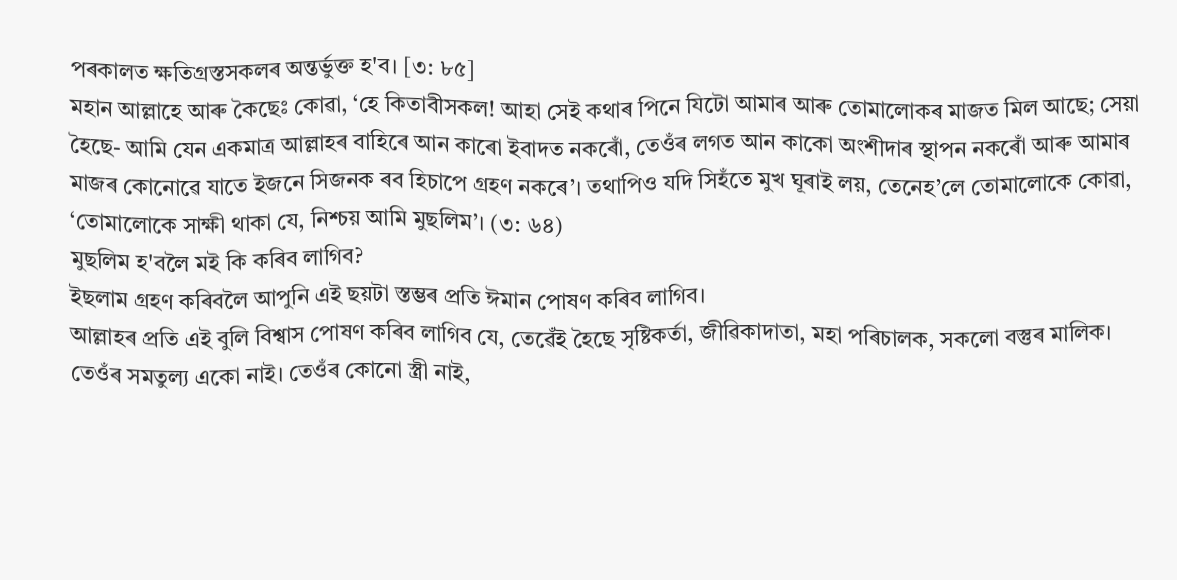পৰকালত ক্ষতিগ্ৰস্তসকলৰ অন্তৰ্ভুক্ত হ'ব। [৩: ৮৫]
মহান আল্লাহে আৰু কৈছেঃ কোৱা, ‘হে কিতাবীসকল! আহা সেই কথাৰ পিনে যিটো আমাৰ আৰু তোমালোকৰ মাজত মিল আছে; সেয়া হৈছে- আমি যেন একমাত্ৰ আল্লাহৰ বাহিৰে আন কাৰো ইবাদত নকৰোঁ, তেওঁৰ লগত আন কাকো অংশীদাৰ স্থাপন নকৰোঁ আৰু আমাৰ মাজৰ কোনোৱে যাতে ইজনে সিজনক ৰব হিচাপে গ্ৰহণ নকৰে’। তথাপিও যদি সিহঁতে মুখ ঘূৰাই লয়, তেনেহ’লে তোমালোকে কোৱা, ‘তোমালোকে সাক্ষী থাকা যে, নিশ্চয় আমি মুছলিম’। (৩: ৬৪)
মুছলিম হ'বলৈ মই কি কৰিব লাগিব?
ইছলাম গ্ৰহণ কৰিবলৈ আপুনি এই ছয়টা স্তম্ভৰ প্ৰতি ঈমান পোষণ কৰিব লাগিব।
আল্লাহৰ প্ৰতি এই বুলি বিশ্বাস পোষণ কৰিব লাগিব যে, তেৱেঁই হৈছে সৃষ্টিকৰ্তা, জীৱিকাদাতা, মহা পৰিচালক, সকলো বস্তুৰ মালিক। তেওঁৰ সমতুল্য একো নাই। তেওঁৰ কোনো স্ত্ৰী নাই,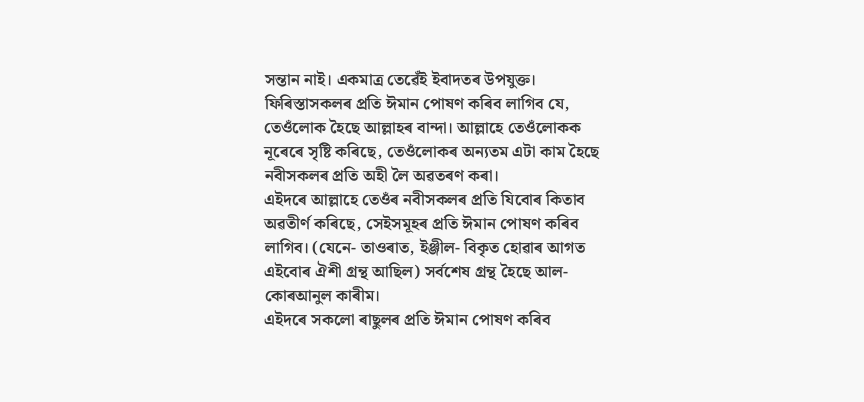সন্তান নাই। একমাত্ৰ তেৱেঁই ইবাদতৰ উপযুক্ত।
ফিৰিস্তাসকলৰ প্ৰতি ঈমান পোষণ কৰিব লাগিব যে, তেওঁলোক হৈছে আল্লাহৰ বান্দা। আল্লাহে তেওঁলোকক নূৰেৰে সৃষ্টি কৰিছে, তেওঁলোকৰ অন্যতম এটা কাম হৈছে নবীসকলৰ প্ৰতি অহী লৈ অৱতৰণ কৰা।
এইদৰে আল্লাহে তেওঁৰ নবীসকলৰ প্ৰতি যিবোৰ কিতাব অৱতীৰ্ণ কৰিছে, সেইসমূহৰ প্ৰতি ঈমান পোষণ কৰিব লাগিব। (যেনে- তাওৰাত, ইঞ্জীল- বিকৃত হোৱাৰ আগত এইবোৰ ঐশী গ্ৰন্থ আছিল) সৰ্বশেষ গ্ৰন্থ হৈছে আল-কোৰআনুল কাৰীম।
এইদৰে সকলো ৰাছুলৰ প্ৰতি ঈমান পোষণ কৰিব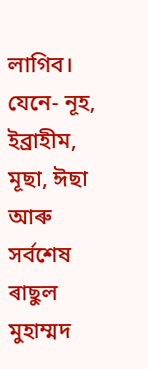লাগিব। যেনে- নূহ, ইব্ৰাহীম, মূছা, ঈছা আৰু সৰ্বশেষ ৰাছুল মুহাম্মদ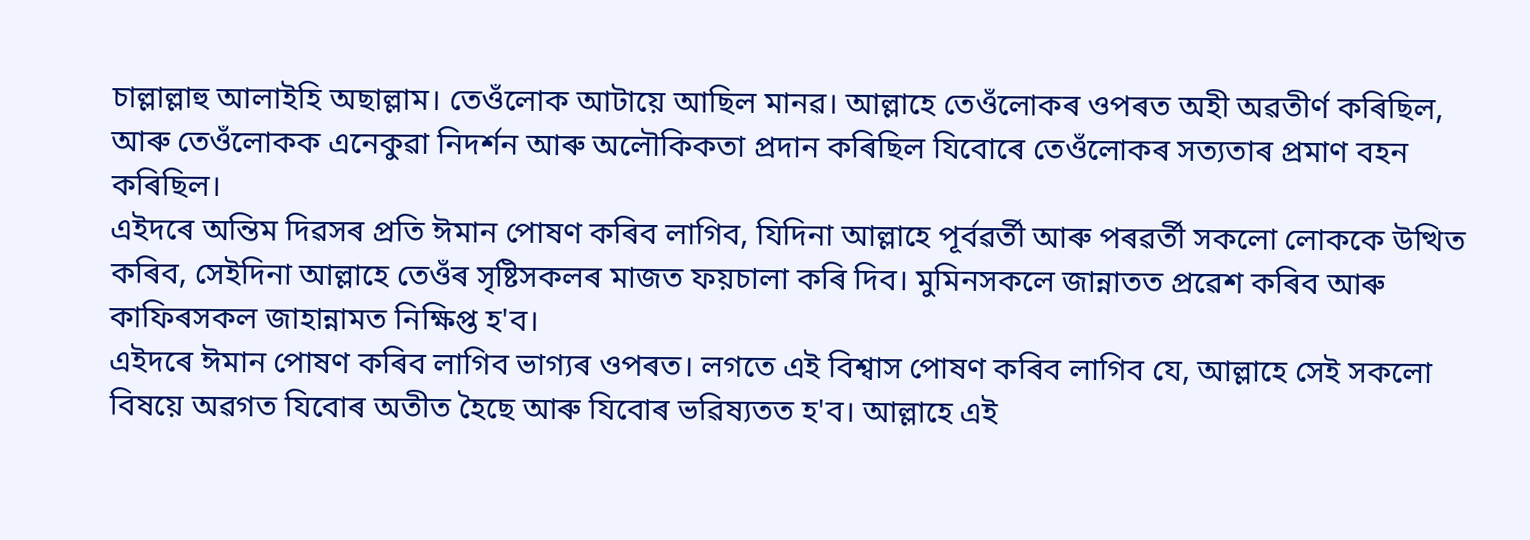চাল্লাল্লাহু আলাইহি অছাল্লাম। তেওঁলোক আটায়ে আছিল মানৱ। আল্লাহে তেওঁলোকৰ ওপৰত অহী অৱতীৰ্ণ কৰিছিল, আৰু তেওঁলোকক এনেকুৱা নিদৰ্শন আৰু অলৌকিকতা প্ৰদান কৰিছিল যিবোৰে তেওঁলোকৰ সত্যতাৰ প্ৰমাণ বহন কৰিছিল।
এইদৰে অন্তিম দিৱসৰ প্ৰতি ঈমান পোষণ কৰিব লাগিব, যিদিনা আল্লাহে পূৰ্বৱৰ্তী আৰু পৰৱৰ্তী সকলো লোককে উত্থিত কৰিব, সেইদিনা আল্লাহে তেওঁৰ সৃষ্টিসকলৰ মাজত ফয়চালা কৰি দিব। মুমিনসকলে জান্নাতত প্ৰৱেশ কৰিব আৰু কাফিৰসকল জাহান্নামত নিক্ষিপ্ত হ'ব।
এইদৰে ঈমান পোষণ কৰিব লাগিব ভাগ্যৰ ওপৰত। লগতে এই বিশ্বাস পোষণ কৰিব লাগিব যে, আল্লাহে সেই সকলো বিষয়ে অৱগত যিবোৰ অতীত হৈছে আৰু যিবোৰ ভৱিষ্যতত হ'ব। আল্লাহে এই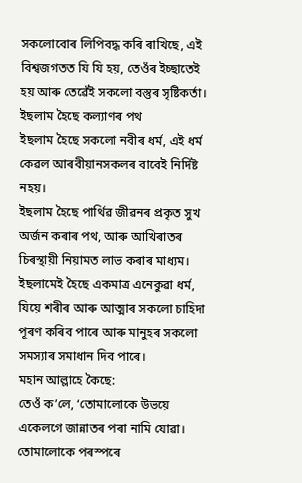সকলোবোৰ লিপিবদ্ধ কৰি ৰাখিছে, এই বিশ্বজগতত যি যি হয়, তেওঁৰ ইচ্ছাতেই হয় আৰু তেৱেঁই সকলো বস্তুৰ সৃষ্টিকৰ্তা।
ইছলাম হৈছে কল্যাণৰ পথ
ইছলাম হৈছে সকলো নবীৰ ধৰ্ম, এই ধৰ্ম কেৱল আৰবীয়ানসকলৰ বাবেই নিৰ্দিষ্ট নহয়।
ইছলাম হৈছে পাৰ্থিৱ জীৱনৰ প্ৰকৃত সুখ অৰ্জন কৰাৰ পথ, আৰু আখিৰাতৰ চিৰস্থায়ী নিয়ামত লাভ কৰাৰ মাধ্যম।
ইছলামেই হৈছে একমাত্ৰ এনেকুৱা ধৰ্ম, যিয়ে শৰীৰ আৰু আত্মাৰ সকলো চাহিদা পূৰণ কৰিব পাৰে আৰু মানুহৰ সকলো সমস্যাৰ সমাধান দিব পাৰে।
মহান আল্লাহে কৈছে:
তেওঁ ক’লে, ‘তোমালোকে উভয়ে একেলগে জান্নাতৰ পৰা নামি যোৱা। তোমালোকে পৰস্পৰে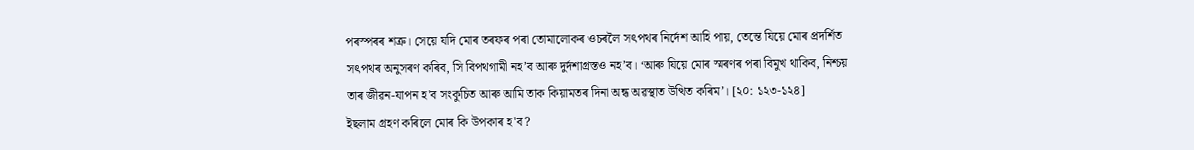পৰস্পৰৰ শত্ৰু। সেয়ে যদি মোৰ তৰফৰ পৰা তোমালোকৰ ওচৰলৈ সৎপথৰ নিৰ্দেশ আহি পায়, তেন্তে যিয়ে মোৰ প্ৰদৰ্শিত সৎপথৰ অনুসৰণ কৰিব, সি বিপথগামী নহ’ব আৰু দুৰ্দশাগ্ৰস্তও নহ’ব। ‘আৰু যিয়ে মোৰ স্মৰণৰ পৰা বিমুখ থাকিব, নিশ্চয় তাৰ জীৱন-যাপন হ'ব সংকুচিত আৰু আমি তাক কিয়ামতৰ দিনা অন্ধ অৱস্থাত উত্থিত কৰিম’। [২০: ১২৩-১২৪]
ইছলাম গ্ৰহণ কৰিলে মোৰ কি উপকাৰ হ'ব?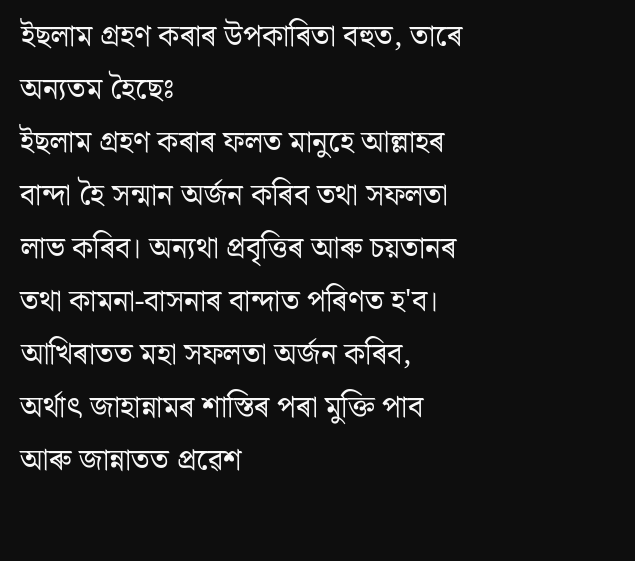ইছলাম গ্ৰহণ কৰাৰ উপকাৰিতা বহুত, তাৰে অন্যতম হৈছেঃ
ইছলাম গ্ৰহণ কৰাৰ ফলত মানুহে আল্লাহৰ বান্দা হৈ সন্মান অৰ্জন কৰিব তথা সফলতা লাভ কৰিব। অন্যথা প্ৰবৃত্তিৰ আৰু চয়তানৰ তথা কামনা-বাসনাৰ বান্দাত পৰিণত হ'ব।
আখিৰাতত মহা সফলতা অৰ্জন কৰিব, অৰ্থাৎ জাহান্নামৰ শাস্তিৰ পৰা মুক্তি পাব আৰু জান্নাতত প্ৰৱেশ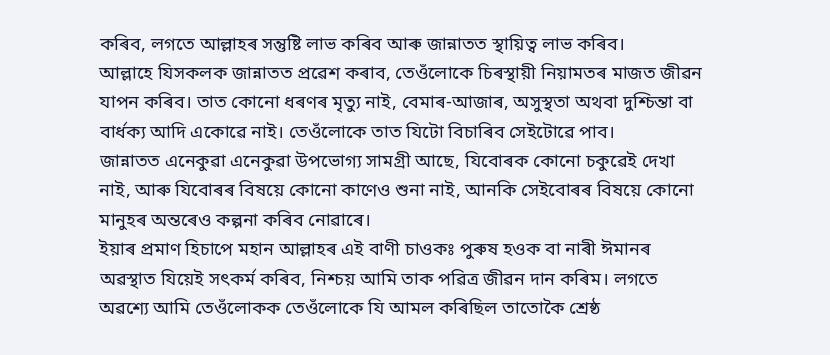কৰিব, লগতে আল্লাহৰ সন্তুষ্টি লাভ কৰিব আৰু জান্নাতত স্থায়িত্ব লাভ কৰিব।
আল্লাহে যিসকলক জান্নাতত প্ৰৱেশ কৰাব, তেওঁলোকে চিৰস্থায়ী নিয়ামতৰ মাজত জীৱন যাপন কৰিব। তাত কোনো ধৰণৰ মৃত্যু নাই, বেমাৰ-আজাৰ, অসুস্থতা অথবা দুশ্চিন্তা বা বাৰ্ধক্য আদি একোৱে নাই। তেওঁলোকে তাত যিটো বিচাৰিব সেইটোৱে পাব।
জান্নাতত এনেকুৱা এনেকুৱা উপভোগ্য সামগ্ৰী আছে, যিবোৰক কোনো চকুৱেই দেখা নাই, আৰু যিবোৰৰ বিষয়ে কোনো কাণেও শুনা নাই, আনকি সেইবোৰৰ বিষয়ে কোনো মানুহৰ অন্তৰেও কল্পনা কৰিব নোৱাৰে।
ইয়াৰ প্ৰমাণ হিচাপে মহান আল্লাহৰ এই বাণী চাওকঃ পুৰুষ হওক বা নাৰী ঈমানৰ অৱস্থাত যিয়েই সৎকৰ্ম কৰিব, নিশ্চয় আমি তাক পৱিত্ৰ জীৱন দান কৰিম। লগতে অৱশ্যে আমি তেওঁলোকক তেওঁলোকে যি আমল কৰিছিল তাতোকৈ শ্ৰেষ্ঠ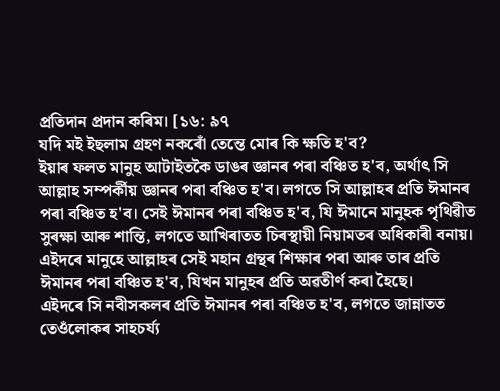প্ৰতিদান প্ৰদান কৰিম। [১৬: ৯৭
যদি মই ইছলাম গ্ৰহণ নকৰোঁ তেন্তে মোৰ কি ক্ষতি হ'ব?
ইয়াৰ ফলত মানুহ আটাইতকৈ ডাঙৰ জ্ঞানৰ পৰা বঞ্চিত হ'ব, অৰ্থাৎ সি আল্লাহ সম্পৰ্কীয় জ্ঞানৰ পৰা বঞ্চিত হ'ব। লগতে সি আল্লাহৰ প্ৰতি ঈমানৰ পৰা বঞ্চিত হ'ব। সেই ঈমানৰ পৰা বঞ্চিত হ'ব, যি ঈমানে মানুহক পৃথিৱীত সুৰক্ষা আৰু শান্তি, লগতে আখিৰাতত চিৰস্থায়ী নিয়ামতৰ অধিকাৰী বনায়।
এইদৰে মানুহে আল্লাহৰ সেই মহান গ্ৰন্থৰ শিক্ষাৰ পৰা আৰু তাৰ প্ৰতি ঈমানৰ পৰা বঞ্চিত হ'ব, যিখন মানুহৰ প্ৰতি অৱতীৰ্ণ কৰা হৈছে।
এইদৰে সি নবীসকলৰ প্ৰতি ঈমানৰ পৰা বঞ্চিত হ'ব, লগতে জান্নাতত তেওঁলোকৰ সাহচৰ্য্য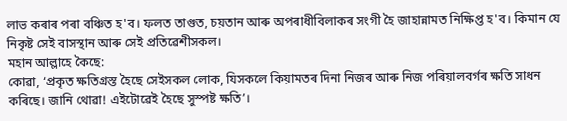লাভ কৰাৰ পৰা বঞ্চিত হ'ব। ফলত তাগুত, চয়তান আৰু অপৰাধীবিলাকৰ সংগী হৈ জাহান্নামত নিক্ষিপ্ত হ'ব। কিমান যে নিকৃষ্ট সেই বাসস্থান আৰু সেই প্ৰতিৱেশীসকল।
মহান আল্লাহে কৈছে:
কোৱা, ‘প্ৰকৃত ক্ষতিগ্ৰস্ত হৈছে সেইসকল লোক, যিসকলে কিয়ামতৰ দিনা নিজৰ আৰু নিজ পৰিয়ালবৰ্গৰ ক্ষতি সাধন কৰিছে। জানি থোৱা! এইটোৱেই হৈছে সুস্পষ্ট ক্ষতি’।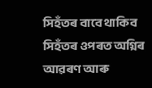সিহঁতৰ বাবে থাকিব সিহঁতৰ ওপৰত অগ্নিৰ আৱৰণ আৰু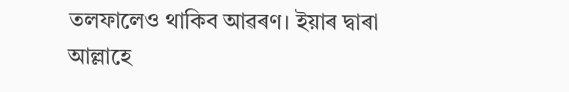তলফালেও থাকিব আৱৰণ। ইয়াৰ দ্বাৰা আল্লাহে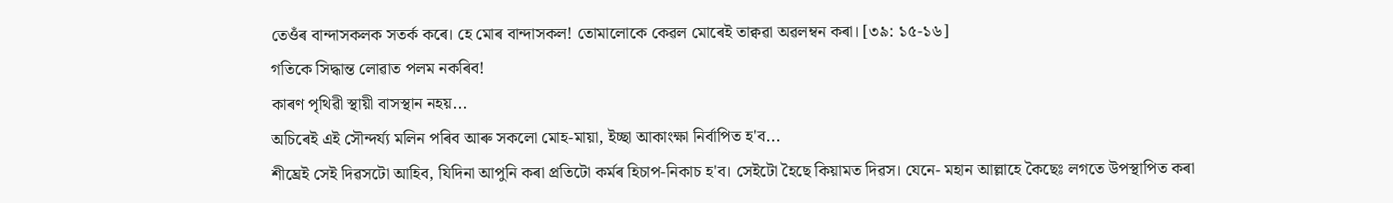তেওঁৰ বান্দাসকলক সতৰ্ক কৰে। হে মোৰ বান্দাসকল! তোমালোকে কেৱল মোৰেই তাক্বৱা অৱলম্বন কৰা। [৩৯: ১৫-১৬]
গতিকে সিদ্ধান্ত লোৱাত পলম নকৰিব!
কাৰণ পৃথিৱী স্থায়ী বাসস্থান নহয়...
অচিৰেই এই সৌন্দৰ্য্য মলিন পৰিব আৰু সকলো মোহ-মায়া, ইচ্ছা আকাংক্ষা নিৰ্বাপিত হ'ব...
শীঘ্ৰেই সেই দিৱসটো আহিব, যিদিনা আপুনি কৰা প্ৰতিটো কৰ্মৰ হিচাপ-নিকাচ হ'ব। সেইটো হৈছে কিয়ামত দিৱস। যেনে- মহান আল্লাহে কৈছেঃ লগতে উপস্থাপিত কৰা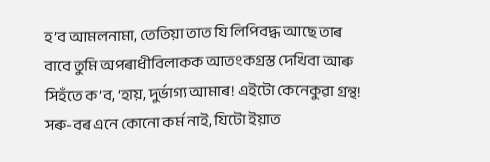হ’ব আমলনামা, তেতিয়া তাত যি লিপিবদ্ধ আছে তাৰ বাবে তুমি অপৰাধীবিলাকক আতংকগ্ৰস্ত দেখিবা আৰু সিহঁতে ক’ব, ‘হায়, দুৰ্ভাগ্য আমাৰ! এইটো কেনেকুৱা গ্ৰন্থ! সৰু-বৰ এনে কোনো কৰ্ম নাই, যিটো ইয়াত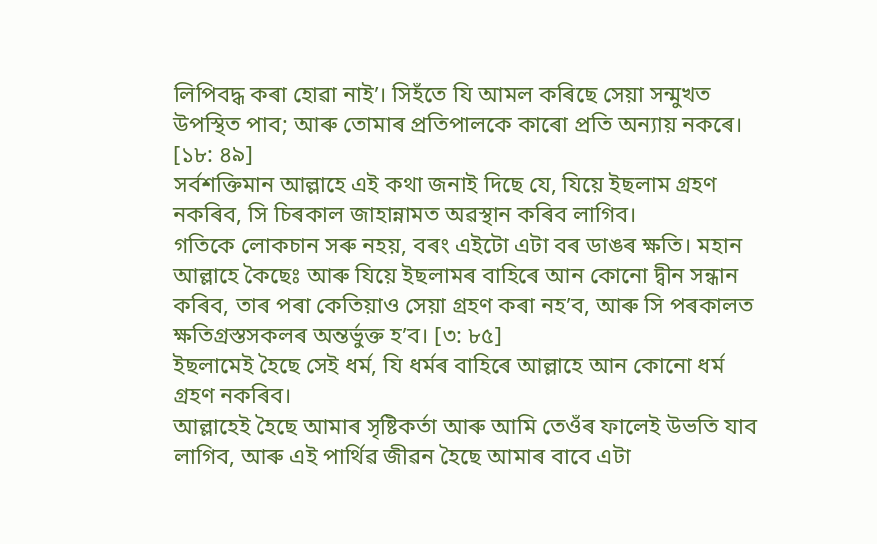লিপিবদ্ধ কৰা হোৱা নাই’। সিহঁতে যি আমল কৰিছে সেয়া সন্মুখত উপস্থিত পাব; আৰু তোমাৰ প্ৰতিপালকে কাৰো প্ৰতি অন্যায় নকৰে। [১৮: ৪৯]
সৰ্বশক্তিমান আল্লাহে এই কথা জনাই দিছে যে, যিয়ে ইছলাম গ্ৰহণ নকৰিব, সি চিৰকাল জাহান্নামত অৱস্থান কৰিব লাগিব।
গতিকে লোকচান সৰু নহয়, বৰং এইটো এটা বৰ ডাঙৰ ক্ষতি। মহান আল্লাহে কৈছেঃ আৰু যিয়ে ইছলামৰ বাহিৰে আন কোনো দ্বীন সন্ধান কৰিব, তাৰ পৰা কেতিয়াও সেয়া গ্ৰহণ কৰা নহ’ব, আৰু সি পৰকালত ক্ষতিগ্ৰস্তসকলৰ অন্তৰ্ভুক্ত হ’ব। [৩: ৮৫]
ইছলামেই হৈছে সেই ধৰ্ম, যি ধৰ্মৰ বাহিৰে আল্লাহে আন কোনো ধৰ্ম গ্ৰহণ নকৰিব।
আল্লাহেই হৈছে আমাৰ সৃষ্টিকৰ্তা আৰু আমি তেওঁৰ ফালেই উভতি যাব লাগিব, আৰু এই পাৰ্থিৱ জীৱন হৈছে আমাৰ বাবে এটা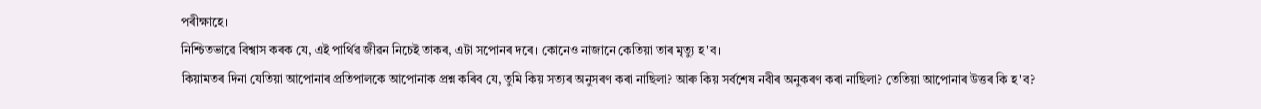পৰীক্ষাহে।
নিশ্চিতভাৱে বিশ্বাস কৰক যে, এই পাৰ্থিৱ জীৱন নিচেই তাকৰ, এটা সপোনৰ দৰে। কোনেও নাজানে কেতিয়া তাৰ মৃত্যু হ'ব।
কিয়ামতৰ দিনা যেতিয়া আপোনাৰ প্ৰতিপালকে আপোনাক প্ৰশ্ন কৰিব যে, তুমি কিয় সত্যৰ অনুসৰণ কৰা নাছিলা? আৰু কিয় সৰ্বশেষ নবীৰ অনুকৰণ কৰা নাছিলা? তেতিয়া আপোনাৰ উত্তৰ কি হ'ব?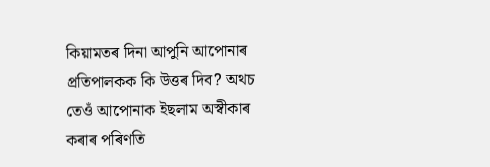কিয়ামতৰ দিনা আপুনি আপোনাৰ প্ৰতিপালকক কি উত্তৰ দিব? অথচ তেওঁ আপোনাক ইছলাম অস্বীকাৰ কৰাৰ পৰিণতি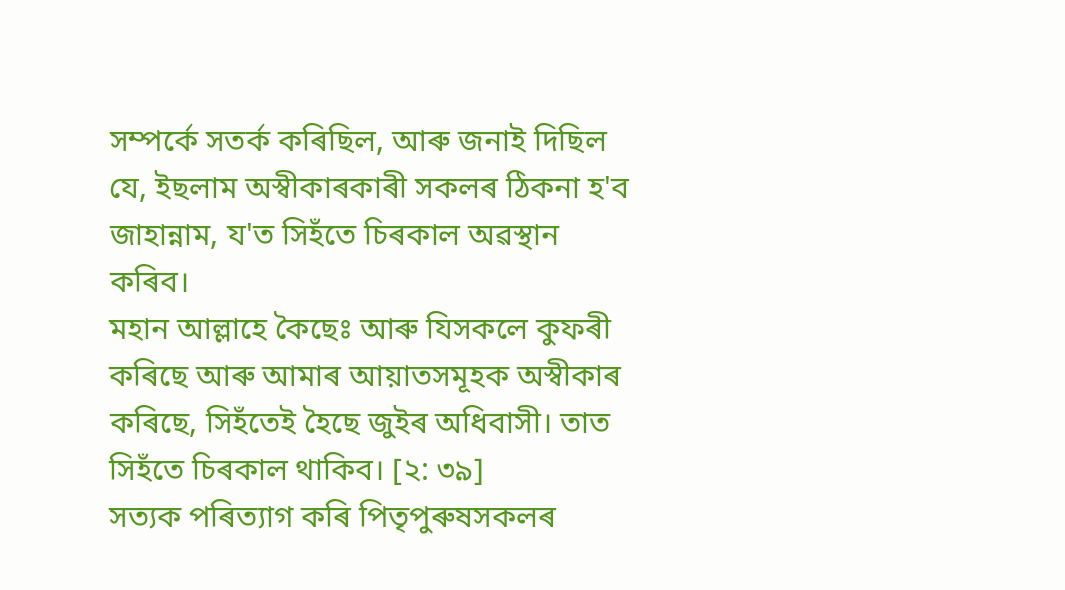সম্পৰ্কে সতৰ্ক কৰিছিল, আৰু জনাই দিছিল যে, ইছলাম অস্বীকাৰকাৰী সকলৰ ঠিকনা হ'ব জাহান্নাম, য'ত সিহঁতে চিৰকাল অৱস্থান কৰিব।
মহান আল্লাহে কৈছেঃ আৰু যিসকলে কুফৰী কৰিছে আৰু আমাৰ আয়াতসমূহক অস্বীকাৰ কৰিছে, সিহঁতেই হৈছে জুইৰ অধিবাসী। তাত সিহঁতে চিৰকাল থাকিব। [২: ৩৯]
সত্যক পৰিত্যাগ কৰি পিতৃপুৰুষসকলৰ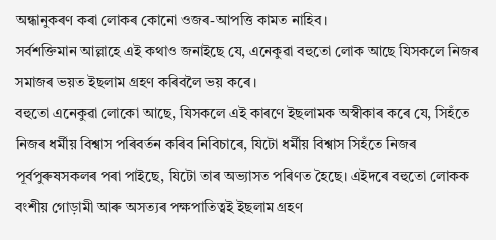অন্ধানুকৰণ কৰা লোকৰ কোনো ওজৰ-আপত্তি কামত নাহিব।
সৰ্বশক্তিমান আল্লাহে এই কথাও জনাইছে যে, এনেকুৱা বহুতো লোক আছে যিসকলে নিজৰ সমাজৰ ভয়ত ইছলাম গ্ৰহণ কৰিবলৈ ভয় কৰে।
বহুতো এনেকুৱা লোকো আছে, যিসকলে এই কাৰণে ইছলামক অস্বীকাৰ কৰে যে, সিহঁতে নিজৰ ধৰ্মীয় বিশ্বাস পৰিবৰ্তন কৰিব নিবিচাৰে, যিটো ধৰ্মীয় বিশ্বাস সিহঁতে নিজৰ পূৰ্বপুৰুষসকলৰ পৰা পাইছে, যিটো তাৰ অভ্যাসত পৰিণত হৈছে। এইদৰে বহুতো লোকক বংশীয় গোড়ামী আৰু অসত্যৰ পক্ষপাতিত্বই ইছলাম গ্ৰহণ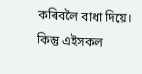কৰিবলৈ বাধা দিয়ে।
কিন্তু এইসকল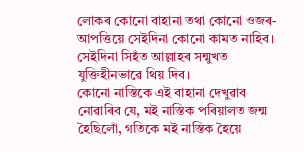লোকৰ কোনো বাহানা তথা কোনো ওজৰ-আপত্তিয়ে সেইদিনা কোনো কামত নাহিব। সেইদিনা সিহঁত আল্লাহৰ সন্মুখত যুক্তিহীনভাৱে থিয় দিব।
কোনো নাস্তিকে এই বাহানা দেখুৱাব নোৱাৰিব যে, মই নাস্তিক পৰিয়ালত জন্ম হৈছিলোঁ, গতিকে মই নাস্তিক হৈয়ে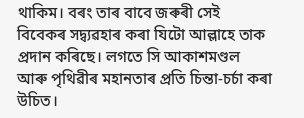থাকিম। বৰং তাৰ বাবে জৰুৰী সেই বিবেকৰ সদ্ব্যৱহাৰ কৰা যিটো আল্লাহে তাক প্ৰদান কৰিছে। লগতে সি আকাশমণ্ডল আৰু পৃথিৱীৰ মহানতাৰ প্ৰতি চিন্তা-চৰ্চা কৰা উচিত।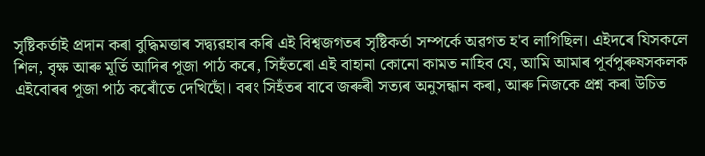সৃষ্টিকৰ্তাই প্ৰদান কৰা বুদ্ধিমত্তাৰ সদ্ব্যৱহাৰ কৰি এই বিশ্বজগতৰ সৃষ্টিকৰ্তা সম্পৰ্কে অৱগত হ'ব লাগিছিল। এইদৰে যিসকলে শিল, বৃক্ষ আৰু মূৰ্তি আদিৰ পূজা পাঠ কৰে, সিহঁতৰো এই বাহানা কোনো কামত নাহিব যে, আমি আমাৰ পূৰ্বপুৰুষসকলক এইবোৰৰ পূজা পাঠ কৰোঁতে দেখিছোঁ। বৰং সিহঁতৰ বাবে জৰুৰী সত্যৰ অনুসন্ধান কৰা, আৰু নিজকে প্ৰশ্ন কৰা উচিত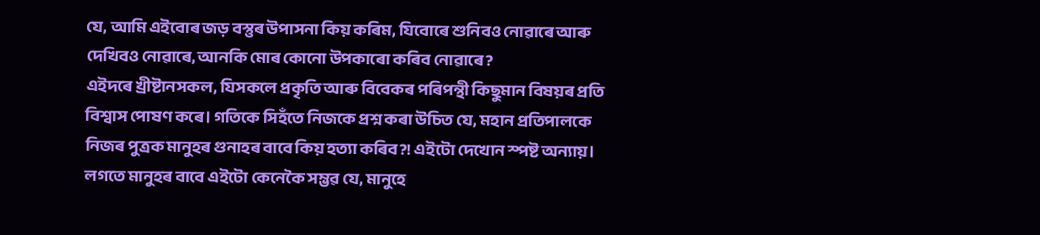যে, আমি এইবোৰ জড় বস্তুৰ উপাসনা কিয় কৰিম, যিবোৰে শুনিবও নোৱাৰে আৰু দেখিবও নোৱাৰে, আনকি মোৰ কোনো উপকাৰো কৰিব নোৱাৰে?
এইদৰে খ্ৰীষ্টানসকল, যিসকলে প্ৰকৃতি আৰু বিবেকৰ পৰিপন্থী কিছুমান বিষয়ৰ প্ৰতি বিশ্বাস পোষণ কৰে। গতিকে সিহঁতে নিজকে প্ৰশ্ন কৰা উচিত যে, মহান প্ৰতিপালকে নিজৰ পুত্ৰক মানুহৰ গুনাহৰ বাবে কিয় হত্যা কৰিব?! এইটো দেখোন স্পষ্ট অন্যায়। লগতে মানুহৰ বাবে এইটো কেনেকৈ সম্ভৱ যে, মানুহে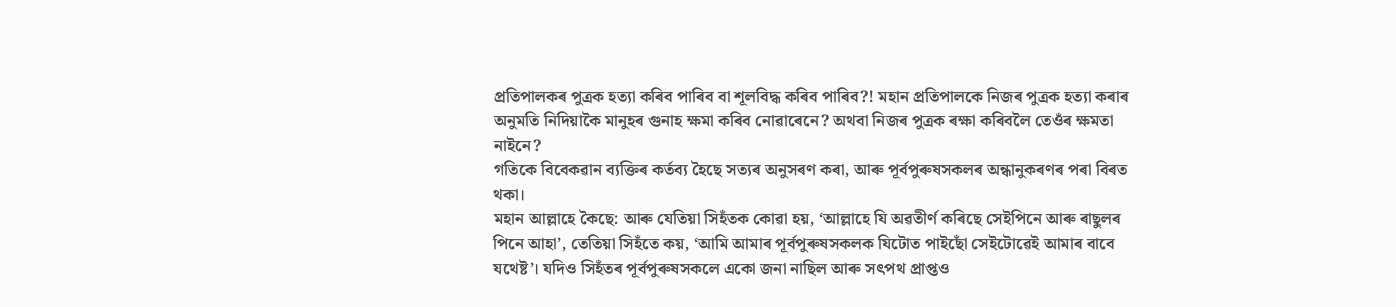প্ৰতিপালকৰ পুত্ৰক হত্যা কৰিব পাৰিব বা শূলবিদ্ধ কৰিব পাৰিব?! মহান প্ৰতিপালকে নিজৰ পুত্ৰক হত্যা কৰাৰ অনুমতি নিদিয়াকৈ মানুহৰ গুনাহ ক্ষমা কৰিব নোৱাৰেনে? অথবা নিজৰ পুত্ৰক ৰক্ষা কৰিবলৈ তেওঁৰ ক্ষমতা নাইনে?
গতিকে বিবেকৱান ব্যক্তিৰ কৰ্তব্য হৈছে সত্যৰ অনুসৰণ কৰা, আৰু পূৰ্বপুৰুষসকলৰ অন্ধানুকৰণৰ পৰা বিৰত থকা।
মহান আল্লাহে কৈছে: আৰু যেতিয়া সিহঁতক কোৱা হয়, ‘আল্লাহে যি অৱতীৰ্ণ কৰিছে সেইপিনে আৰু ৰাছুলৰ পিনে আহা’, তেতিয়া সিহঁতে কয়, ‘আমি আমাৰ পূৰ্বপুৰুষসকলক যিটোত পাইছোঁ সেইটোৱেই আমাৰ বাবে যথেষ্ট’। যদিও সিহঁতৰ পূৰ্বপুৰুষসকলে একো জনা নাছিল আৰু সৎপথ প্ৰাপ্তও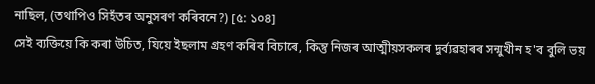নাছিল, (তথাপিও সিহঁতৰ অনুসৰণ কৰিবনে?) [৫: ১০৪]
সেই ব্যক্তিয়ে কি কৰা উচিত, যিয়ে ইছলাম গ্ৰহণ কৰিব বিচাৰে, কিন্তু নিজৰ আত্মীয়সকলৰ দুৰ্ব্যৱহাৰৰ সন্মুখীন হ'ব বুলি ভয়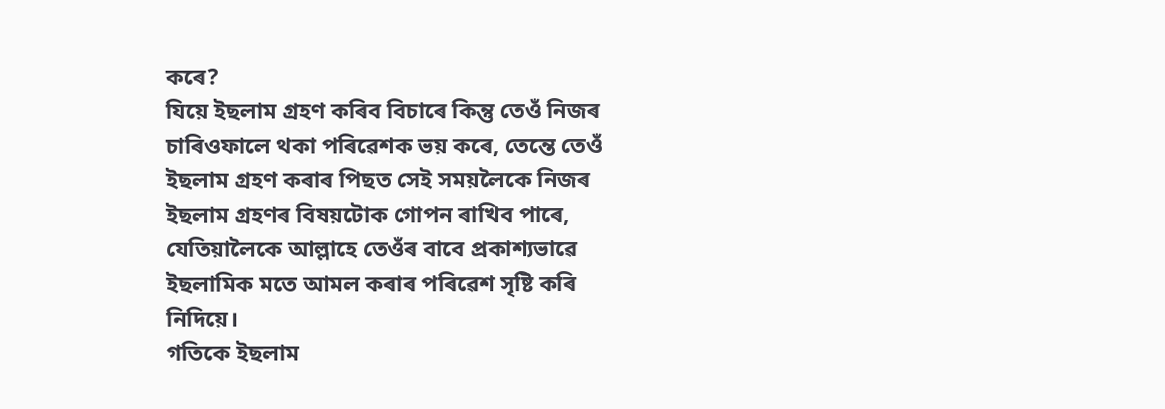কৰে?
যিয়ে ইছলাম গ্ৰহণ কৰিব বিচাৰে কিন্তু তেওঁ নিজৰ চাৰিওফালে থকা পৰিৱেশক ভয় কৰে, তেন্তে তেওঁ ইছলাম গ্ৰহণ কৰাৰ পিছত সেই সময়লৈকে নিজৰ ইছলাম গ্ৰহণৰ বিষয়টোক গোপন ৰাখিব পাৰে, যেতিয়ালৈকে আল্লাহে তেওঁৰ বাবে প্ৰকাশ্যভাৱে ইছলামিক মতে আমল কৰাৰ পৰিৱেশ সৃষ্টি কৰি নিদিয়ে।
গতিকে ইছলাম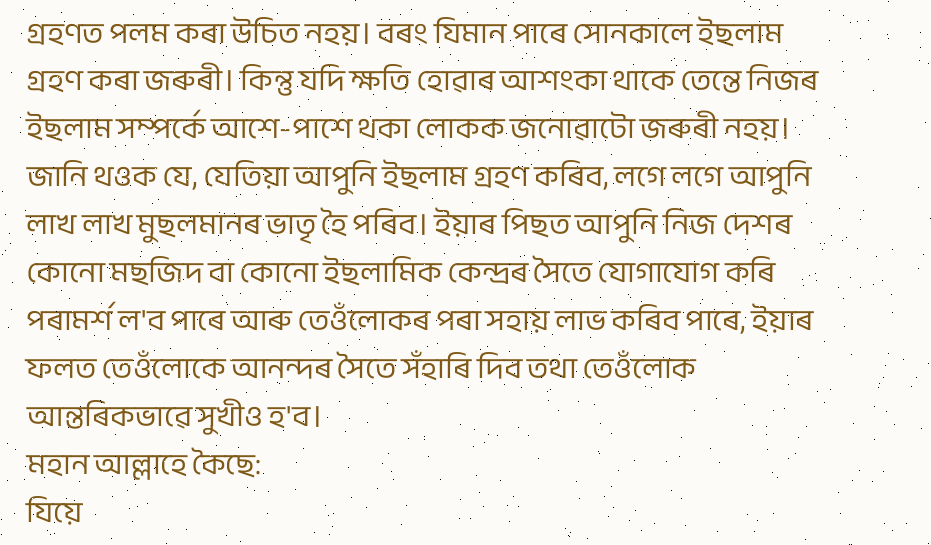গ্ৰহণত পলম কৰা উচিত নহয়। বৰং যিমান পাৰে সোনকালে ইছলাম গ্ৰহণ কৰা জৰুৰী। কিন্তু যদি ক্ষতি হোৱাৰ আশংকা থাকে তেন্তে নিজৰ ইছলাম সম্পৰ্কে আশে-পাশে থকা লোকক জনোৱাটো জৰুৰী নহয়।
জানি থওক যে, যেতিয়া আপুনি ইছলাম গ্ৰহণ কৰিব, লগে লগে আপুনি লাখ লাখ মুছলমানৰ ভাতৃ হৈ পৰিব। ইয়াৰ পিছত আপুনি নিজ দেশৰ কোনো মছজিদ বা কোনো ইছলামিক কেন্দ্ৰৰ সৈতে যোগাযোগ কৰি পৰামৰ্শ ল'ব পাৰে আৰু তেওঁলোকৰ পৰা সহায় লাভ কৰিব পাৰে, ইয়াৰ ফলত তেওঁলোকে আনন্দৰ সৈতে সঁহাৰি দিব তথা তেওঁলোক আন্তৰিকভাৱে সুখীও হ'ব।
মহান আল্লাহে কৈছে:
যিয়ে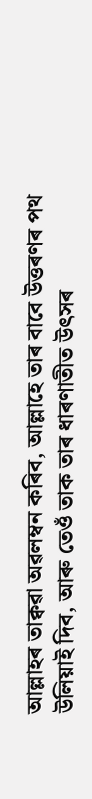আল্লাহৰ তাক্বৱা অৱলম্বন কৰিব, আল্লাহে তাৰ বাবে উত্তৰণৰ পথ উলিয়াই দিব, আৰু তেওঁ তাক তাৰ ধাৰণাতীত উৎসৰ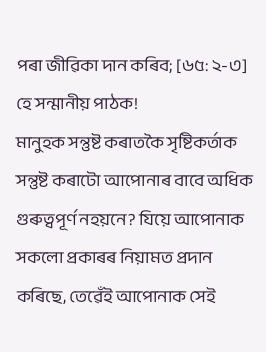পৰা জীৱিকা দান কৰিব; [৬৫: ২-৩]
হে সন্মানীয় পাঠক!
মানুহক সন্তুষ্ট কৰাতকৈ সৃষ্টিকৰ্তাক সন্তুষ্ট কৰাটো আপোনাৰ বাবে অধিক গুৰুত্বপূৰ্ণ নহয়নে? যিয়ে আপোনাক সকলো প্ৰকাৰৰ নিয়ামত প্ৰদান কৰিছে, তেৱেঁই আপোনাক সেই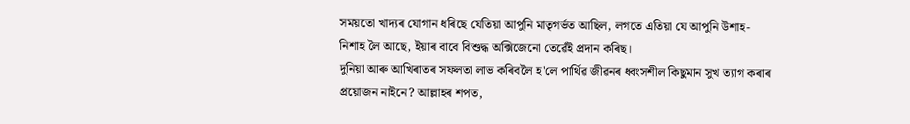সময়তো খাদ্যৰ যোগান ধৰিছে যেতিয়া আপুনি মাতৃগৰ্ভত আছিল, লগতে এতিয়া যে আপুনি উশাহ-নিশাহ লৈ আছে, ইয়াৰ বাবে বিশুদ্ধ অক্সিজেনো তেৱেঁই প্ৰদান কৰিছ।
দুনিয়া আৰু আখিৰাতৰ সফলতা লাভ কৰিবলৈ হ'লে পাৰ্থিৱ জীৱনৰ ধ্বংসশীল কিছুমান সুখ ত্যাগ কৰাৰ প্ৰয়োজন নাইনে? আল্লাহৰ শপত,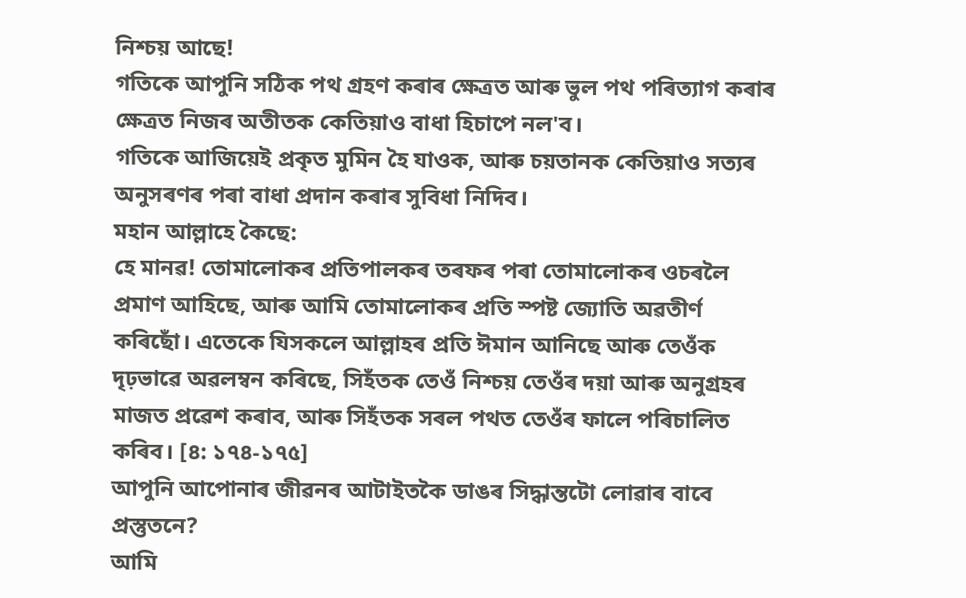নিশ্চয় আছে!
গতিকে আপুনি সঠিক পথ গ্ৰহণ কৰাৰ ক্ষেত্ৰত আৰু ভুল পথ পৰিত্যাগ কৰাৰ ক্ষেত্ৰত নিজৰ অতীতক কেতিয়াও বাধা হিচাপে নল'ব।
গতিকে আজিয়েই প্ৰকৃত মুমিন হৈ যাওক, আৰু চয়তানক কেতিয়াও সত্যৰ অনুসৰণৰ পৰা বাধা প্ৰদান কৰাৰ সুবিধা নিদিব।
মহান আল্লাহে কৈছে:
হে মানৱ! তোমালোকৰ প্ৰতিপালকৰ তৰফৰ পৰা তোমালোকৰ ওচৰলৈ প্ৰমাণ আহিছে, আৰু আমি তোমালোকৰ প্ৰতি স্পষ্ট জ্যোতি অৱতীৰ্ণ কৰিছোঁ। এতেকে যিসকলে আল্লাহৰ প্ৰতি ঈমান আনিছে আৰু তেওঁক দৃঢ়ভাৱে অৱলম্বন কৰিছে, সিহঁতক তেওঁ নিশ্চয় তেওঁৰ দয়া আৰু অনুগ্ৰহৰ মাজত প্ৰৱেশ কৰাব, আৰু সিহঁতক সৰল পথত তেওঁৰ ফালে পৰিচালিত কৰিব। [৪: ১৭৪-১৭৫]
আপুনি আপোনাৰ জীৱনৰ আটাইতকৈ ডাঙৰ সিদ্ধান্তটো লোৱাৰ বাবে প্ৰস্তুতনে?
আমি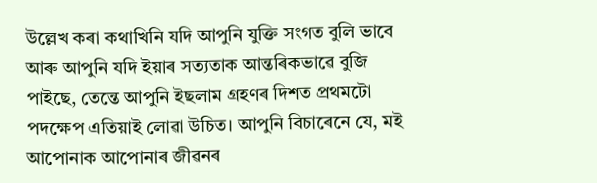উল্লেখ কৰা কথাখিনি যদি আপুনি যুক্তি সংগত বুলি ভাবে আৰু আপুনি যদি ইয়াৰ সত্যতাক আন্তৰিকভাৱে বুজি পাইছে, তেন্তে আপুনি ইছলাম গ্ৰহণৰ দিশত প্ৰথমটো পদক্ষেপ এতিয়াই লোৱা উচিত। আপুনি বিচাৰেনে যে, মই আপোনাক আপোনাৰ জীৱনৰ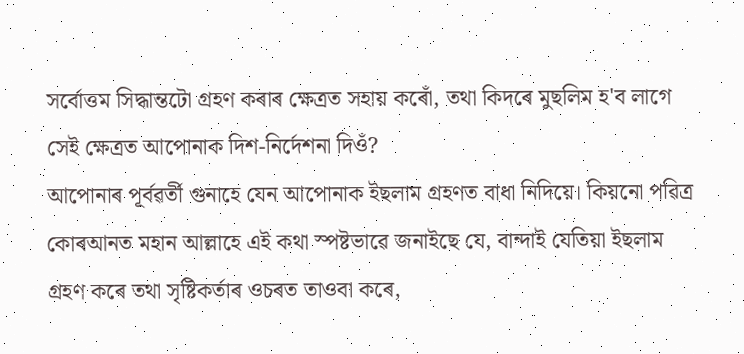সৰ্বোত্তম সিদ্ধান্তটো গ্ৰহণ কৰাৰ ক্ষেত্ৰত সহায় কৰোঁ, তথা কিদৰে মুছলিম হ'ব লাগে সেই ক্ষেত্ৰত আপোনাক দিশ-নিৰ্দেশনা দিওঁ?
আপোনাৰ পূৰ্বৱৰ্তী গুনাহে যেন আপোনাক ইছলাম গ্ৰহণত বাধা নিদিয়ে। কিয়নো পৱিত্ৰ কোৰআনত মহান আল্লাহে এই কথা স্পষ্টভাৱে জনাইছে যে, বান্দাই যেতিয়া ইছলাম গ্ৰহণ কৰে তথা সৃষ্টিকৰ্তাৰ ওচৰত তাওবা কৰে,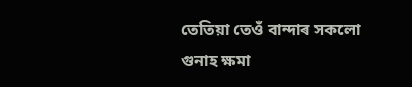তেতিয়া তেওঁ বান্দাৰ সকলো গুনাহ ক্ষমা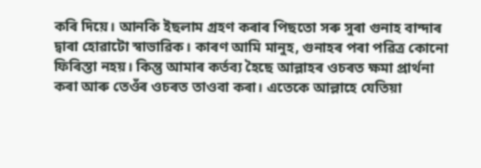কৰি দিয়ে। আনকি ইছলাম গ্ৰহণ কৰাৰ পিছতো সৰু সুৰা গুনাহ বান্দাৰ দ্বাৰা হোৱাটো স্বাভাৱিক। কাৰণ আমি মানুহ, গুনাহৰ পৰা পৱিত্ৰ কোনো ফিৰিস্তা নহয়। কিন্তু আমাৰ কৰ্তব্য হৈছে আল্লাহৰ ওচৰত ক্ষমা প্ৰাৰ্থনা কৰা আৰু তেওঁৰ ওচৰত তাওবা কৰা। এতেকে আল্লাহে যেতিয়া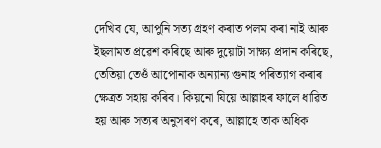দেখিব যে, আপুনি সত্য গ্ৰহণ কৰাত পলম কৰা নাই আৰু ইছলামত প্ৰৱেশ কৰিছে আৰু দুয়োটা সাক্ষ্য প্ৰদান কৰিছে, তেতিয়া তেওঁ আপোনাক অন্যান্য গুনাহ পৰিত্যাগ কৰাৰ ক্ষেত্ৰত সহায় কৰিব। কিয়নো যিয়ে আল্লাহৰ ফালে ধাৱিত হয় আৰু সত্যৰ অনুসৰণ কৰে, আল্লাহে তাক অধিক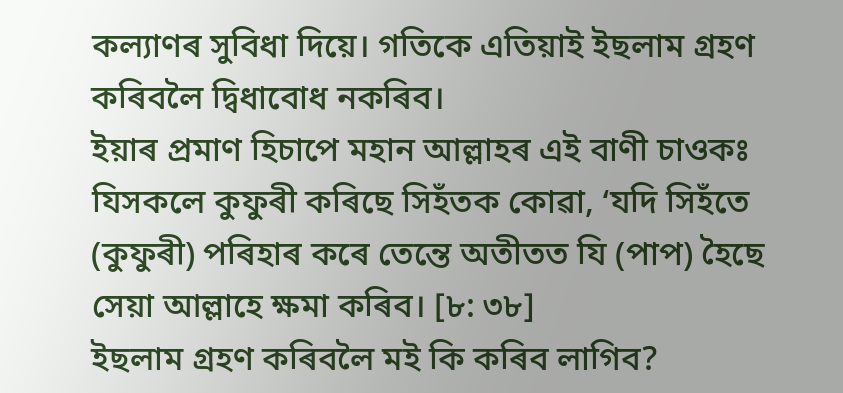কল্যাণৰ সুবিধা দিয়ে। গতিকে এতিয়াই ইছলাম গ্ৰহণ কৰিবলৈ দ্বিধাবোধ নকৰিব।
ইয়াৰ প্ৰমাণ হিচাপে মহান আল্লাহৰ এই বাণী চাওকঃ যিসকলে কুফুৰী কৰিছে সিহঁতক কোৱা, ‘যদি সিহঁতে (কুফুৰী) পৰিহাৰ কৰে তেন্তে অতীতত যি (পাপ) হৈছে সেয়া আল্লাহে ক্ষমা কৰিব। [৮: ৩৮]
ইছলাম গ্ৰহণ কৰিবলৈ মই কি কৰিব লাগিব?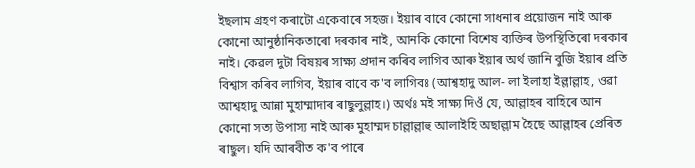ইছলাম গ্ৰহণ কৰাটো একেবাৰে সহজ। ইয়াৰ বাবে কোনো সাধনাৰ প্ৰয়োজন নাই আৰু কোনো আনুষ্ঠানিকতাৰো দৰকাৰ নাই, আনকি কোনো বিশেষ ব্যক্তিৰ উপস্থিতিৰো দৰকাৰ নাই। কেৱল দুটা বিষয়ৰ সাক্ষ্য প্ৰদান কৰিব লাগিব আৰু ইয়াৰ অৰ্থ জানি বুজি ইয়াৰ প্ৰতি বিশ্বাস কৰিব লাগিব, ইয়াৰ বাবে ক'ব লাগিবঃ (আশ্বহাদু আল- লা ইলাহা ইল্লাল্লাহ, ওৱা আশ্বহাদু আন্না মুহাম্মাদাৰ ৰাছুলুল্লাহ।) অৰ্থঃ মই সাক্ষ্য দিওঁ যে, আল্লাহৰ বাহিৰে আন কোনো সত্য উপাস্য নাই আৰু মুহাম্মদ চাল্লাল্লাহু আলাইহি অছাল্লাম হৈছে আল্লাহৰ প্ৰেৰিত ৰাছুল। যদি আৰবীত ক'ব পাৰে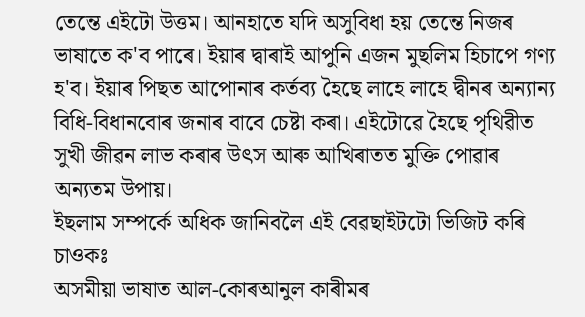তেন্তে এইটো উত্তম। আনহাতে যদি অসুবিধা হয় তেন্তে নিজৰ ভাষাতে ক'ব পাৰে। ইয়াৰ দ্বাৰাই আপুনি এজন মুছলিম হিচাপে গণ্য হ'ব। ইয়াৰ পিছত আপোনাৰ কৰ্তব্য হৈছে লাহে লাহে দ্বীনৰ অন্যান্য বিধি-বিধানবোৰ জনাৰ বাবে চেষ্টা কৰা। এইটোৱে হৈছে পৃথিৱীত সুখী জীৱন লাভ কৰাৰ উৎস আৰু আখিৰাতত মুক্তি পোৱাৰ অন্যতম উপায়।
ইছলাম সম্পৰ্কে অধিক জানিবলৈ এই বেৱছাইটটো ভিজিট কৰি চাওকঃ
অসমীয়া ভাষাত আল-কোৰআনুল কাৰীমৰ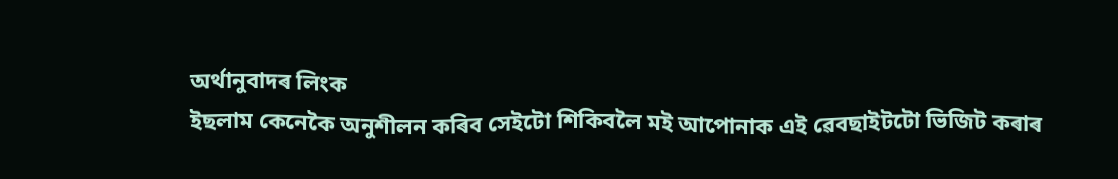অৰ্থানুবাদৰ লিংক
ইছলাম কেনেকৈ অনুশীলন কৰিব সেইটো শিকিবলৈ মই আপোনাক এই ৱেবছাইটটো ভিজিট কৰাৰ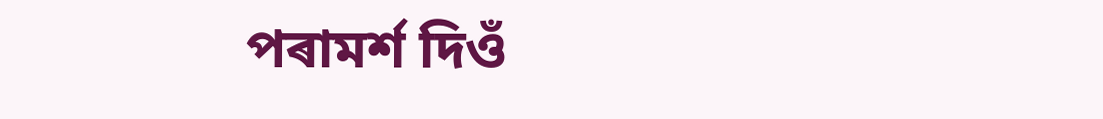পৰামৰ্শ দিওঁ